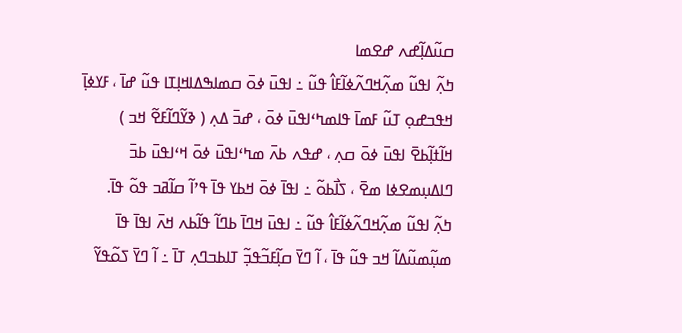ߛߎ߬ߡߊ߲߬ߝߍ ߝߐߘߊ
ߤߍ߲߬ ߊߟߎ߬ ߘߍ߲߬ߞߣߍ߬ߦߊ߬ߓߊ߮ ߟߎ߬ ߸ ߊߟߎ߫ ߦߋ߫ ߛߘߊߒߡߊߞߊ߲ߠߊ ߟߎ߬ ߝߊ߫ ، ߓߌߦߊ߲߫ ߞߟߏߝߋ߲ ߠߎ߬ ߓߘߊ߫ ߟߊߘߤߵߊߟߎ߫ ߦߋ߫ ، ߝߏ߫ ߡߍ߲ ( ߢߌ߬ߣߊ߬ߓߐ߬ ߞߏ ) ߞߊ߬ߙߊ߲߬ߕߐ߫ ߊߟߎ߫ ߦߋ߫ ߛߍ߲ ، ߝߟߍ ߕߍ߫ ߘߤߵߊߟߎ߫ ߦߋ߫ ߞߵߊߟߎ߫ ߕߏ߫ ߣߊߡߎ߲ߘߐߦߊ ߘߐ߫ ، ߖߊ߯ߕߋ߬ ߸ ߊߟߊ߫ ߦߋ߫ ߞߕߌ ߟߊ߫ ߟߴߊ߬ ߛߊ߬ߥߏ ߟߋ߬ ߟߊ߫.
ߤߍ߲߬ ߊߟߎ߬ ߘߍ߲߬ߞߣߍ߬ߦߊ߬ߓߊ߮ ߟߎ߬ ߸ ߊߟߎ߫ ߞߣߊ߫ ߕߣߊ߬ ߟߊ߬ߕߍ ߞߍ߫ ߊߟߊ߫ ߟߊ߫ ߘߎ߲߬ߘߎ߬ߡߊ߬ ߞߏ ߟߎ߬ ߟߊ߫ ، ߊ߬ ߣߌ߫ ߛߊ߲߬ߓߏ߬ߟߏ߲߬ ߠߊߕߏߣߍ߲ ߠߊ߫ ߸ ߊ߬ ߣߌ߫ ߖߋ߬ߟߌ߬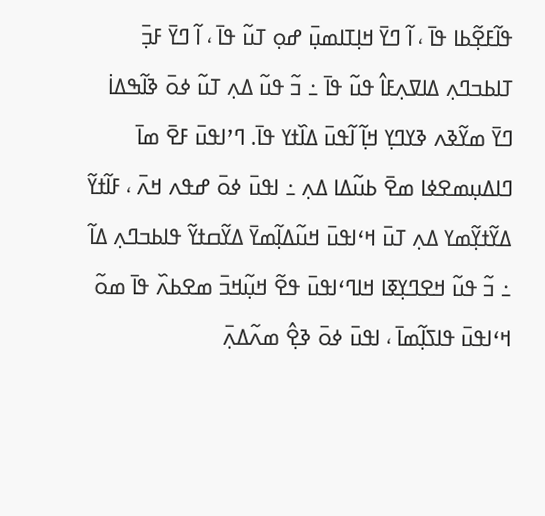ߟߊ߬ߓߐ߲߬ߕߊ ߟߊ߫ ، ߊ߬ ߣߌ߫ ߞߊ߲ߠߊߘߎ߲߫ ߝߋ߲ ߠߎ߬ ߟߊ߫ ، ߊ߬ ߣߌ߫ ߓߏ߲߫ ߠߊߕߏߣߍ߲ ߡߊߜߍ߲ߓߊ߮ ߟߎ߬ ߟߊ߫ ߸ ߏ߬ ߟߎ߬ ߡߍ߲ ߠߎ߬ ߦߋ߫ ߢߊ߬ߒߡߊ߭ ߣߌ߫ ߘߌ߬ߢߍ ߢߌߣߌ߲ ߞߊ߲߬ ߊ߬ߟߎ߫ ߡߊ߰ߙߌ ߟߊ߫. ߣߴߊߟߎ߫ ߓߐ߫ ߘߊ߫ ߣߊߡߎ߲ߘߐߦߊ ߘߐ߫ ߕߎ߬ߡߊ ߡߍ߲ ߸ ߊߟߎ߫ ߦߋ߫ ߝߟߍ ߞߍ߫ ، ߓߊ߬ߙߌ߬ ߡߌ߬ߙߌ߲߬ߘߌ ߡߍ߲ ߠߎ߫ ߞߵߊߟߎ߫ ߞߎ߬ߡߊ߲߬ߘߌ߫ ߡߌ߬ߛߙߌ߬ ߟߊߕߏߣߍ߲ ߡߊ߬ ߸ ߏ߬ ߟߎ߬ ߞߐߣߌ߲ߧߊ ߞߊߣߵߊߟߎ߫ ߟߐ߬ ߞߎ߲߬ߞߏ߫ ߘߐߕߍ߰ ߟߊ߫ ߘߋ߬ ߞߵߊߟߎ߫ ߟߊߖߊ߲߬ߘߊ߫ ، ߊߟߎ߫ ߦߋ߫ ߢߐ߲߮ ߘߍ߬ߡߍ߲߫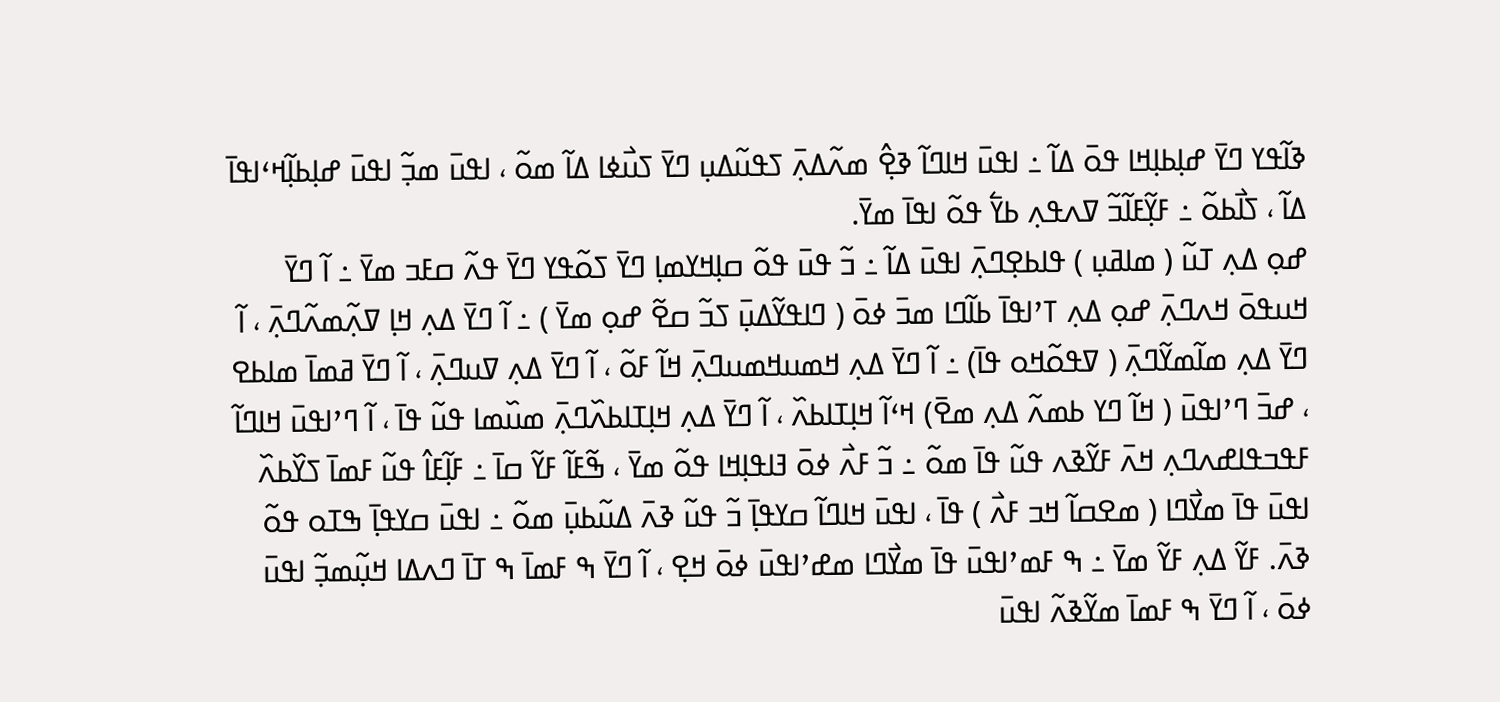ߢߊ߬ߟߌ ߣߌ߫ ߝߊ߲ߕߊ߲ߞߊ ߟߋ߫ ߡߊ߬ ߸ ߊߟߎ߫ ߞߊߣߊ߬ ߢߐ߲߮ ߘߍ߬ߡߍ߲߫ ߖߟߎ߬ߡߎ߲ ߣߌ߫ ߖߎ߯ߦߊ ߡߊ߬ ߘߋ߬ ، ߊߟߎ߫ ߘߏ߲߬ ߊߟߎ߫ ߝߊ߲ߕߊ߲߬ߞߵߊߟߊ߫ ߡߊ߬ ، ߖߊ߯ߕߋ߬ ߸ ߓߌ߲߬ߓߊ߬ߏ߬ ߜߍߟߍ߲ ߕߌ߱ ߟߋ߬ ߊߟߊ߫ ߘߌ߫.
ߝߋ߲ ߡߍ߲ ߠߎ߬ ( ߘߊߥߎ߲ ) ߟߊߕߐ߲ߣߍ߲߫ ߊߟߎ߫ ߡߊ߬ ߸ ߏ߬ ߟߎ߫ ߟߋ߬ ߛߊ߲ߞߌߘߊ߲ ߣߌ߫ ߖߋ߬ߟߌ ߣߌ߫ ߟߍ߬ ߛߓߏ ߘߌ߫ ߸ ߊ߬ ߣߌ߫ ߞߎߟߋ߫ ߞߍߣߍ߲߫ ߝߋ߲ ߡߍ߲ ߠߴߊߟߊ߫ ߕߊ߬ߣߊ ߘߏ߫ ߦߋ߫ ( ߣߊߟߌ߬ߡߎ߲߫ ߖߏ߬ ߛߐ߬ ߝߋ߲ ߘߌ߫ ) ߸ ߊ߬ ߣߌ߫ ߡߍ߲ ߞߊ߲ ߜߍ߲߬ߘߍ߬ߣߍ߲߫ ، ߊ߬ ߣߌ߫ ߡߍ߲ ߘߊ߬ߘߌ߬ߣߍ߲߫ ( ߜߟߋ߬ߞߋ ߟߊ߫) ߸ ߊ߬ ߣߌ߫ ߡߍ߲ ߞߘߎߞߘߎߣߍ߲߫ ߞߊ߬ ߓߋ߬ ، ߊ߬ ߣߌ߫ ߡߍ߲ ߜߎߣߍ߲߫ ، ߊ߬ ߣߌ߫ ߥߘߊ߫ ߘߊߕߐ ، ߝߏ߫ ߣߴߊߟߎ߫ ( ߞߊ߬ ߣߌ ߕߘߍ߬ ߡߍ߲ ߘߐ߫) ߞߵߊ߬ ߞߊ߲ߠߊߕߍ߰ ، ߊ߬ ߣߌ߫ ߡߍ߲ ߞߊ߲ߠߊߕߍ߰ߣߍ߲߫ ߘߎ߰ߘߊ ߟߎ߬ ߟߊ߫ ، ߊ߬ ߣߴߊߟߎ߫ ߞߊߣߊ߬ ߓߟߏߟߊߝߍߣߍ߲ ߞߍ߫ ߓߌ߬ߢߍ ߟߎ߬ ߟߊ߫ ߘߋ߬ ߸ ߏ߬ ߓߍ߯ ߦߋ߫ ߔߊߟߊ߲ߞߊ ߟߋ߬ ߘߌ߫ ، ߒ߬ߓߊ߬ ߓߌ߬ ߛߊ߫ ߸ ߓߊ߲߬ߓߊ߮ ߟߎ߬ ߓߘߊ߫ ߖߌ߰ߕߍ߰ ߊߟߎ߫ ߟߊ߫ ߘߌ߯ߣߊ ( ߘߐߛߊ߬ ߞߏ ߓߍ߯ ) ߟߊ߫ ، ߊߟߎ߫ ߞߊߣߊ߬ ߛߌߟߊ߲߫ ߏ߬ ߟߎ߬ ߢߍ߫ ߡߎ߬ߕߎ߲߫ ߘߋ߬ ߸ ߊߟߎ߫ ߛߌߟߊ߲߫ ߒߠߋ ߟߋ߬ ߢߍ߫. ߓߌ߬ ߡߍ߲ ߓߌ߬ ߘߌ߫ ߸ ߒ ߓߘߴߊߟߎ߫ ߟߊ߫ ߘߌ߯ߣߊ ߘߝߴߊߟߎ߫ ߦߋ߫ ߞߐ߲ ، ߊ߬ ߣߌ߫ ߒ ߓߘߊ߫ ߒ ߠߊ߫ ߣߍߡߊ ߞߎ߲߬ߘߏ߲߬ ߊߟߎ߫ ߦߋ߫ ، ߊ߬ ߣߌ߫ ߒ ߓߘߊ߫ ߘߌ߬ߢߍ߬ ߊߟߎ߫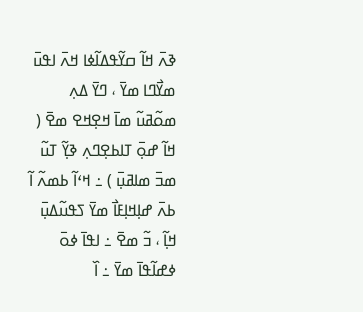ߢߍ߫ ߞߊ߬ ߛߌ߬ߟߡߊ߬ߦߊ ߞߍ߫ ߊߟߎ߫ ߘߌ߯ߣߊ ߘߌ߫ ، ߣߌ߫ ߡߍ߲ ߘߋ߬ߥߎ߬ ߘߊ߫ ߞߐ߲ߞߐ ߘߐ߫ ( ߞߊ߬ ߝߋ߲߫ ߠߊߕߐ߲ߣߍ߲ ߢߌ߲߬ ߠߎ߬ ߘߏ߫ ߘߊߥߎ߲߫ ) ߸ ߞߵߊ߬ ߕߘߍ߬ ߊ߬ ߕߍ߫ ߝߊ߲ߞߊ߲ߓߊ߯ ߘߌ߫ ߖߟߎ߬ߡߎ߲߫ ߞߊ߲߬ ، ߏ߬ ߘߐ߫ ߸ ߊߟߊ߫ ߦߋ߫ ߦߝߊ߬ߟߊ߫ ߘߌ߫ ߸ ߊ߰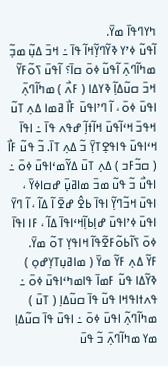ߤߌߣߟߊ߫ ߘߌ߫.
ߊ߬ߟߎ߬ ߦߴߌ ߢߌ߬ߣߌ߲߬ߞߊ߬ ߟߊ߫ ߸ ߞߏ߫ ߡߎ߲߬ ߘߏ߲߬ ߘߤߊ߬ߣߍ߲߫ ߊ߬ߟߎ߬ ߦߋ߫ ߛߊ߫؟ ߊ߬ߟߎ߫ ߖߋ߬ߓߌ߬ ߞߏ߫ ߛߎ߬ߡߊ߲߬ ߢߌߡߊ ( ߓߍ߯ ) ߘߤߊ߬ߣߍ߲߫ ߊߟߎ߫ ߦߋ߫ ، ߊ߬ ߣߴߊߟߎ߫ ߓߊ߯ ߥߘߊ ߡߍ߲ ߠߎ߬ ߞߟߏ߫ ߞߵߊ߬ߟߎ߫ ߞߊ߬ߙߊ߲߬ ߝߟߍ ߟߊ߫ ߸ ߊߟߊ߫ ߞߵߊߟߎ߫ ߟߊߟߐ߲ߠߌ߲߫ ߏ߬ ߡߍ߲ ߠߊ߫. ߏ߬ ߟߎ߬ ߓߊ߯ ( ߛߏ߬ߓߏ ) ߡߍ߲ ߠߎ߫ ߡߌ߬ߘߵߊߟߎ߫ ߦߋ߫ ߸ ߊߟߎ߯ ߏ߬ ߟߎ߬ ߘߏ߫ ߘߊߥߎ߲߫ ߝߛߊߦߌ߫ ، ߊߟߎ߫ ߞߏ߬ߣߌ߲߬ ߊߟߊ߫ ߕߐ߮ ߝߐ߫ ߊ߬ ߡߊ߬ ، ߊ߬ ߣߌ߫ ߊߟߎ߫ ߦߴߊߟߎ߫ ߝߊ߲ߕߊ߲߬ߞߵߊߟߊ߫ ߡߊ߬ ، ߓߊ ߊߟߊ߫ ߦߋ߫ ߖߊ߬ߕߋ߬ߓߐ߬ߟߊ߬ ߞߊߟߌ߲ ߠߋ߬ ߘߌ߫.
ߓߌ߬ ߡߍ߲ ߓߌ߬ ߘߌ߫ ( ߘߊߥߎ߲ߠߌ߲ߝߋ߲ ) ߢߌ߬ߡߊ ߟߎ߬ ߓߘߊ߫ ߟߊߘߤߵߊߟߎ߫ ߦߋ߫ ߸ ߟߍߙߊߟߞߊ ߟߎ߬ ߟߊ߫ ߛߎ߬ߡߊ߲ ( ߠߎ߫ ) ߘߤߊ߬ߣߍ߲߬ ߊߟߎ߫ ߦߋ߫ ߸ ߊߟߎ߫ ߟߊ߫ ߛߎ߬ߡߊ߲ ߘߌ ߘߤߊ߬ߣߍ߲߫ ߏ߬ ߟߎ߫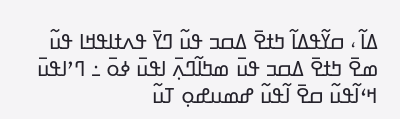ߡߊ߬ ، ߛߌ߬ߟߡߊ߬ ߤߙߐ߫ ߡߛߏ ߟߎ߬ ߣߌ߫ ߟߍߙߊߟߞߊ ߟߎ߬ ߘߐ߫ ߤߙߐ߫ ߡߛߏ ߟߎ߫ ߘߤߊ߬ߣߍ߲߫ ߊߟߎ߫ ߦߋ߫ ߸ ߣߴߊߟߎ߫ ߞߵߊ߬ߟߎ߬ ߛߐ߫ ߊ߬ߟߎ߬ ߝߘߎߝߋ߲ ߠߎ߬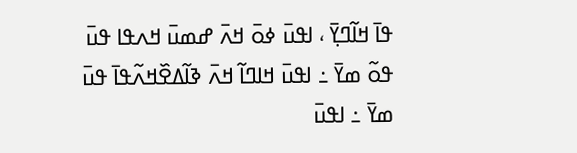ߟߊ߫ ߞߊ߬ߣߌ߲߫ ، ߊߟߎ߫ ߦߋ߫ ߞߍ߫ ߝߘߎ߫ ߞߍߟߊ ߟߎ߫ ߟߋ߬ ߘߌ߫ ߸ ߊߟߎ߫ ߞߊߣߊ߬ ߞߍ߫ ߢߊ߬ߡߐ߰ߞߍ߬ߟߊ߫ ߟߎ߫ ߘߌ߫ ߸ ߊߟߎ߫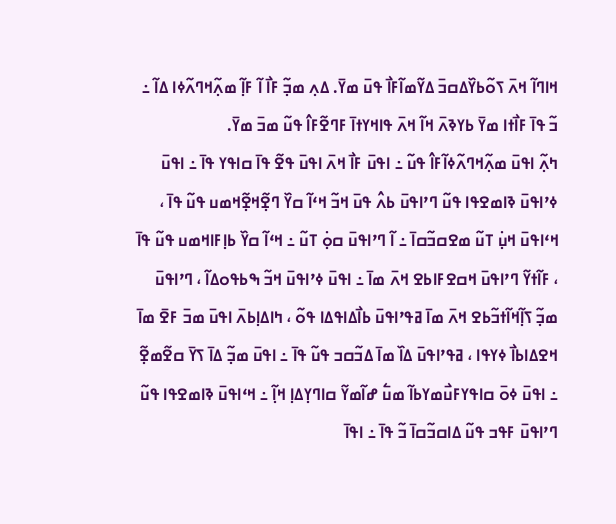ߞߊߣߊ߬ ߞߍ߫ ߖߋ߬ߕߌ߰ߡߛߏ߫ ߡߌ߬ߘߊ߬ߓߊ߯ ߟߎ߫ ߘߌ߫. ߡߍ߲ ߘߏ߲߬ ߓߊ߯ ߊ߬ ߓߊ߲߬ ߘߍ߲߬ߞߣߍ߬ߦߊ ߡߊ߬ ߸ ߏ߬ ߟߊ߫ ߓߊ߯ߙߊ ߘߌ߫ ߕߌߢߍ߫ ߞߊ߬ ߞߍ߫ ߟߊߞߌߙߊ߫ ߓߣߐ߬ߓߊ߮ ߟߎ߬ ߘߏ߫ ߘߌ߫.
ߤߍ߲߬ ߊߟߎ߫ ߘߍ߲߬ߞߣߍ߬ߦߊ߬ߓߊ߮ ߟߎ߬ ߸ ߊߟߎ߫ ߓߊ߯ ߞߍ߫ ߊߟߎ߫ ߟߐ߬ ߟߊ߫ ߛߊߟߌ ߟߊ߫ ߸ ߊߟߎ߫ ߦߴߊߟߎ߫ ߢߊߘߐߟߊ ߟߎ߬ ߣߴߊߟߎ߫ ߕߍ߮ ߟߎ߫ ߞߏ߬ ߞߵߊ߬ ߛߌ߰ ߣߐ߲߬ߞߐ߲߬ߞߘߎ ߟߎ߬ ߟߊ߫ ، ߞߵߊߟߎ߫ ߞߎ߲߭ ߠߎ߬ ߘߐߛߏ߬ߛߊ߫ ߸ ߊ߬ ߣߴߊߟߎ߫ ߛߋ߲߭ ߠߎ߬ ߸ ߞߵߊ߬ ߛߌ߰ ߕߊ߲ߓߊߞߘߎ ߟߎ߬ ߟߊ߫ ، ߓߊ߬ߙߌ߬ ߣߴߊߟߎ߫ ߞߛߐߓߊߕߐ ߞߍ߫ ߘߊ߫ ߸ ߊߟߎ߫ ߦߴߊߟߎ߫ ߞߏ߬ ߒߕߟߋߡߊ߬ ، ߣߴߊߟߎ߫ ߘߏ߲߬ ߖߊ߲߬ߞߊ߬ߙߏ߬ߕߐ ߞߍ߫ ߘߊ߫ ߥߟߴߊߟߎ߫ ߕߊ߯ߡߊߟߡߊ ߟߋ߬ ، ߤߊߡߊ߲ߕߍ߫ ߊߟߎ߫ ߘߏ߫ ߓߐ߫ ߘߊ߫ ߞߐߡߊߕߊ߯ ߦߌߟߊ ، ߥߟߴߊߟߎ߫ ߡߊ߰ ߘߊ߫ ߡߏ߬ߛߏ ߟߎ߬ ߟߊ߫ ߸ ߊߟߎ߫ ߘߏ߲߬ ߡߊ߫ ߖߌ߫ ߛߐ߬ߘߐ߲߬ ߸ ߊߟߎ߫ ߦߋ߫ ߛߊߟߌߓߎ߯ߘߌߕߊ߬ ߘߎ߱ ߝߊ߬ߘߌ߬ ߛߊߣߌ߲ߡߊ߲ ߞߊ߲߬ ߸ ߞߵߊߟߎ߫ ߢߊߘߐߟߊ ߟߎ߬ ߣߴߊߟߎ߫ ߓߟߏ ߟߎ߬ ߡߊߛߏ߬ߛߊ߫ ߏ߬ ߟߊ߫ ߸ ߊߟߊ߫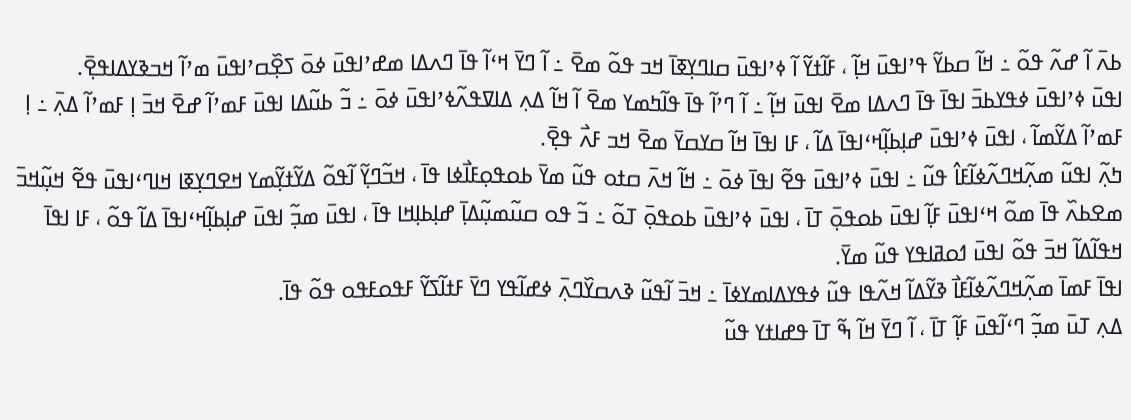ߕߍ߫ ߊ߬ ߝߍ߬ ߟߋ߬ ߸ ߞߊ߬ ߛߕߌ߬ ߟߴߊߟߎ߫ ߞߊ߲߬ ، ߓߊ߬ߙߌ߬ ߊ߬ ߦߴߊߟߎ߫ ߛߊߣߌ߲ߧߊ߫ ߞߏ ߟߋ߬ ߘߐ߫ ߸ ߊ߬ ߣߌ߫ ߞߵߊ߬ ߟߊ߫ ߣߍߡߊ ߘߝߴߊߟߎ߫ ߦߋ߫ ߖߐ߲߰ߛߴߊߟߎ߫ ߘߴߊ߬ ߞߏߢߌߡߊߟߐ߲߫.
ߊߟߎ߫ ߦߴߊߟߎ߫ ߦߟߌߕߏ߫ ߊߟߊ߫ ߟߊ߫ ߣߍߡߊ ߘߐ߫ ߊߟߎ߫ ߞߊ߲߬ ߸ ߊ߬ ߣߴߊ߬ ߟߊ߫ ߟߊ߬ߤߘߌ ߘߐ߫ ߊ߬ ߞߊ߬ ߡߍ߲ ߡߊߜߟߍ߬ߦߴߊߟߎ߫ ߦߋ߫ ߸ ߏ߬ ߕߎ߬ߡߊ ߊߟߎ߫ ߓߘߴߊ߬ ߝߐ߫ ߞߏ߫ ߊ߲ ߓߘߴߊ߬ ߡߍ߲߫ ߸ ߊ߲ ߓߘߴߊ߬ ߡߌ߬ߘߊ߬ ، ߊߟߎ߫ ߦߴߊߟߎ߫ ߝߊ߲ߕߊ߲߬ߞߵߊߟߊ߫ ߡߊ߬ ، ߓߊ ߊߟߊ߫ ߞߊ߬ ߛߌߛߌ߫ ߘߐ߫ ߞߏ ߓߍ߯ ߟߐ߲߫.
ߤߍ߲߬ ߊߟߎ߬ ߘߍ߲߬ߞߣߍ߬ߦߊ߬ߓߊ߮ ߟߎ߬ ߸ ߊߟߎ߫ ߦߴߊߟߎ߫ ߟߐ߬ ߊߟߊ߫ ߦߋ߫ ߸ ߞߊ߬ ߞߍ߫ ߛߙߋ ߟߎ߬ ߘߌ߫ ߕߋߟߋ߲ߓߊ߯ߦߊ ߟߊ߫ ، ߞߏ߬ߣߌ߲߬ ߊ߬ߟߋ߬ ߡߌ߬ߙߌ߲߬ߘߌ ߞߐߣߌ߲ߧߊ ߞߊߣߵߊߟߎ߫ ߟߐ߬ ߞߎ߲߬ߞߏ߫ ߘߐߕߍ߰ ߟߊ߫ ߘߋ߬ ߞߵߊߟߎ߫ ߓߊ߲߬ ߊߟߎ߫ ߕߋߟߋ߲߫ ߠߊ߫ ، ߊߟߎ߫ ߦߴߊߟߎ߫ ߕߋߟߋ߲߫ ߠߋ߬ ߸ ߏ߬ ߟߋ ߛߎ߬ߘߎ߲߬ߡߊ߲߫ ߝߊ߲ߕߊ߲ߞߊ ߟߊ߫ ، ߊߟߎ߫ ߘߏ߲߬ ߊߟߎ߫ ߝߊ߲ߕߊ߲߬ߞߵߊߟߊ߫ ߡߊ߬ ߟߋ߬ ، ߓߊ ߊߟߊ߫ ߞߟߊ߬ߡߊ߬ ߞߏ߫ ߟߋ߬ ߊߟߎ߫ ߗߋߥߊߟߌ ߟߎ߬ ߘߌ߫.
ߊߟߊ߫ ߓߘߊ߫ ߘߍ߲߬ߞߣߍ߬ߦߊ߬ߓߊ߯ ߢߌ߬ߡߊ߬ ߞߍ߬ߟߊ ߟߎ߬ ߦߟߌߡߊߘߌߦߊ߫ ߸ ߞߏ߫ ߊ߬ߟߎ߬ ߢߍߛߌ߰ߣߍ߲߫ ߦߝߊ߬ߟߌ ߣߌ߫ ߓߙߊ߬ߖߌ߬ ߓߟߋߓߟߋ ߟߋ߬ ߟߊ߫.
ߡߍ߲ ߠߎ߫ ߘߏ߲߬ ߣߵߊ߬ߟߎ߫ ߓߊ߲߬ ߠߊ߫ ، ߊ߬ ߣߌ߫ ߞߊ߬ ߒ߬ ߠߊ߫ ߟߝߊߙߌ ߟߎ߬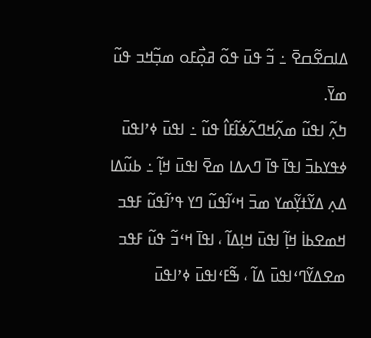ߡߊߛߐ߬ߛߐ߫ ߸ ߏ߬ ߟߎ߫ ߟߋ߬ ߥߋ߲߯ߓߋ ߘߏ߲߬ߞߏ ߟߎ߬ ߘߌ߫.
ߤߍ߲߬ ߊߟߎ߬ ߘߍ߲߬ߞߣߍ߬ߦߊ߬ߓߊ߮ ߟߎ߬ ߸ ߊߟߎ߫ ߦߴߊߟߎ߫ ߦߟߌߕߏ߫ ߊߟߊ߫ ߟߊ߫ ߣߍߡߊ ߘߐ߫ ߊߟߎ߫ ߞߊ߲߬ ߸ ߕߎ߬ߡߊ ߡߍ߲ ߡߌ߬ߙߌ߲߬ߘߌ ߘߏ߫ ߞߵߊ߬ߟߎ߬ ߣߌ ߟߴߊ߬ߟߎ߬ ߓߟߏ ߞߘߐߕߊ߭ ߞߊ߲߬ ߊߟߎ߫ ߞߊ߲ߡߊ߬ ، ߊߟߊ߫ ߞߵߏ߬ ߟߎ߬ ߓߟߏ ߘߐߡߌ߬ߣߵߊߟߎ߫ ߡߊ߬ ، ߒ߬ߓߵߊߟߎ߫ ߦߴߊߟߎ߫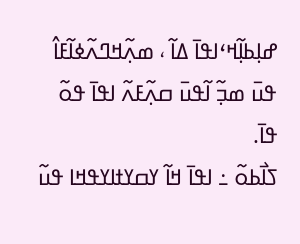ߝߊ߲ߕߊ߲߬ߞߵߊߟߊ߫ ߡߊ߬ ، ߘߍ߲߬ߞߣߍ߬ߦߊ߬ߓߊ߮ ߟߎ߫ ߘߏ߲߬ ߊ߬ߟߎ߫ ߛߍ߲߬ߓߍ߬ ߊߟߊ߫ ߟߋ߬ ߟߊ߫.
ߖߊ߯ߕߋ߬ ߸ ߊߟߊ߫ ߞߊ߬ ߌߛߌߙߊߌߟߞߊ ߟߎ߬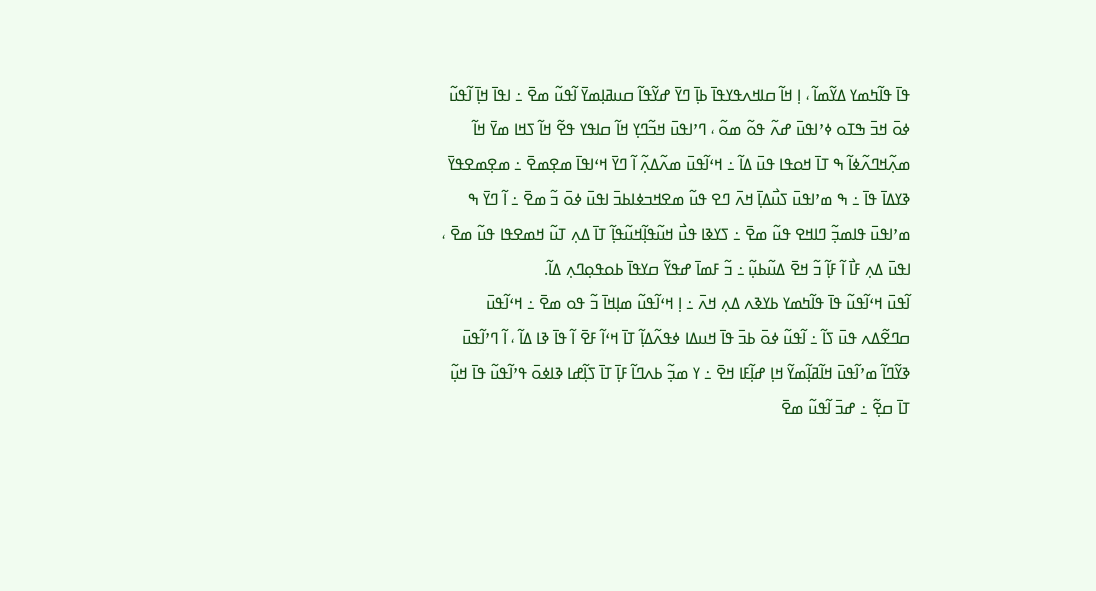ߟߊ߫ ߟߊ߬ߤߘߌ ߡߌ߬ߘߊ߬ ، ߊ߲ ߞߊ߬ ߛߊߞߍߟߌߟߊ߫ ߕߊ߲߫ ߣߌ߫ ߝߌ߬ߟߊ߬ ߛߎߥߊ߲ߘߌ߫ ߊ߬ߟߎ߬ ߘߐ߫ ߸ ߊߟߊ߫ ߞߊ߲߫ ߊ߬ߟߎ߬ ߦߋ߫ ߞߏ߫ ߒߠߋ ߦߴߊߟߎ߫ ߝߍ߬ ߟߋ߬ ߘߋ߬ ، ߣߴߊߟߎ߫ ߞߏ߬ߣߌ߲ ߞߊ߬ ߛߊߟߌ ߟߐ߬ ߞߊ߬ ߖߞߊ ߘߌ߫ ߞߊ߬ ߘߍ߲߬ߞߣߍ߬ߦߊ߬ ߒ ߠߊ߫ ߞߋߟߊ ߟߎ߫ ߡߊ߬ ߸ ߞߵߊ߬ߟߎ߫ ߘߍ߬ߡߍ߲߬ ߊ߬ ߣߌ߫ ߞߵߊߟߊ߫ ߘߐ߲ߘߐ߫ ߸ ߘߐ߲ߘߐߟߌ߫ ߢߌߡߊ߫ ߟߊ߫ ߸ ߒ ߘߴߊߟߎ߫ ߖߎ߯ߡߊ߲߫ ߞߍ߫ ߣߐ ߟߎ߬ ߘߐߞߏߦߊߕߏ߫ ߊߟߎ߫ ߦߋ߫ ߏ߬ ߘߐ߫ ߸ ߊ߬ ߣߌ߫ ߒ ߘߴߊߟߎ߫ ߟߊߘߏ߲߬ ߣߊߞߐ ߟߎ߬ ߘߐ߫ ߸ ߖߌߢߊ ߟߎ߯ ߞߎ߬ߟߊ߲߬ߞߎ߬ߟߊ߲߬ ߠߊ߫ ߡߍ߲ ߠߎ߬ ߞߘߐߟߊ ߟߎ߬ ߘߐ߫ ، ߊߟߎ߫ ߡߍ߲ ߓߊ߯ ߊ߬ ߓߊ߲߬ ߏ߬ ߞߐ߫ ߡߎ߬ߕߎ߲߬ ߸ ߏ߬ ߓߘߊ߫ ߝߟߌ߬ ߛߌߟߊ߫ ߕߋߟߋ߲ߣߍ߲ ߡߊ߬.
ߊ߬ߟߎ߫ ߞߵߊ߬ߟߎ߬ ߟߊ߫ ߟߊ߬ߤߘߌ ߕߌߢߍ ߡߍ߲ ߞߍ߫ ߸ ߊ߲ ߞߵߊ߬ߟߎ߬ ߘߊ߲ߞߊ߫ ߏ߬ ߟߋ ߘߐ߫ ߸ ߞߵߊ߬ߟߎ߫ ߛߣߐ߬ߡߍ ߟߎ߫ ߖߊ߬ ߸ ߊ߬ߟߎ߬ ߦߋ߫ ߕߏ߫ ߟߊ߫ ߞߎߡߊ ߦߟߍ߬ߡߊ߲߬ ߠߊ߫ ߞߵߊ߬ ߓߐ߫ ߊ߬ ߟߊ߫ ߢߊ ߡߊ߬ ، ߊ߬ ߣߴߊ߬ߟߎ߫ ߢߌ߬ߣߊ߬ ߘߴߊ߬ߟߎ߫ ߞߊ߬ߥߊ߲߬ߘߌ߬ ߞߊ߲ ߝߊ߲߬ߓߊ ߞߐ߫ ߸ ߌ ߘߏ߲߬ ߕߍߣߊ߬ ߓߊ߲߫ ߠߊ߫ ߖߊ߲߬ߝߊ ߢߊߦߋ߫ ߟߴߊ߬ߟߎ߬ ߟߊ߫ ߞߎ߲߬ ߠߊ߫ ߛߐ߲߬ ߸ ߝߏ߫ ߊ߬ߟߎ߬ ߘߐ߫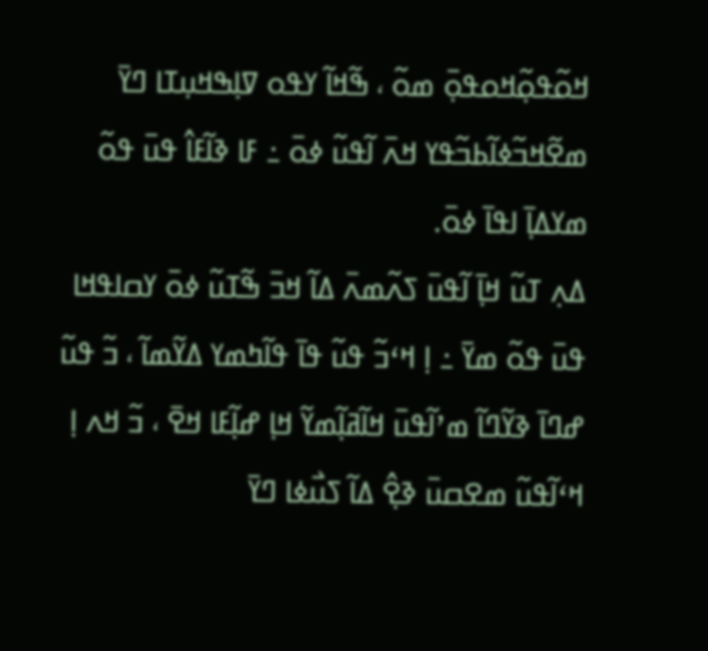ߞߋ߬ߟߋ߲߬ߞߋߟߋ߲߫ ߘߋ߬ ، ߒ߬ߞߊ߬ ߌߟߋ ߜߊ߲ߒߞߎ߲ߠߊ ߣߌ߫ ߘߐ߬ߞߏ߬ߦߊ߬ߕߏ߬ߟߌ ߞߍ߫ ߊ߬ߟߎ߬ ߦߋ߫ ߸ ߓߊ ߢߊ߬ߓߊ߮ ߟߎ߫ ߟߋ߬ ߘߌߡߊ߲߫ ߊߟߊ߫ ߦߋ߫.
ߡߍ߲ ߠߎ߬ ߞߊ߲߫ ߊ߬ߟߎ߫ ߖߍ߬ߘߍ߫ ߡߊ߬ ߞߏ߫ ߒ߬ߠߎ߬ ߦߋ߫ ߌߛߊߟߞߊ ߟߎ߫ ߟߋ߬ ߘߌ߫ ߸ ߊ߲ ߞߵߏ߬ ߟߎ߬ ߟߊ߫ ߟߊ߬ߤߘߌ ߡߌ߬ߘߊ߬ ، ߏ߬ ߟߎ߬ ߝߣߊ߫ ߢߌ߬ߣߊ߬ ߘߴߊ߬ߟߎ߫ ߞߊ߬ߥߊ߲߬ߘߌ߬ ߞߊ߲ ߝߊ߲߬ߓߊ ߞߐ߫ ، ߏ߬ ߞߍ ߊ߲ ߞߵߊ߬ߟߎ߬ ߘߐߛߎ߫ ߢߐ߲߮ ߡߊ߬ ߖߎ߯ߦߊ ߣߌ߫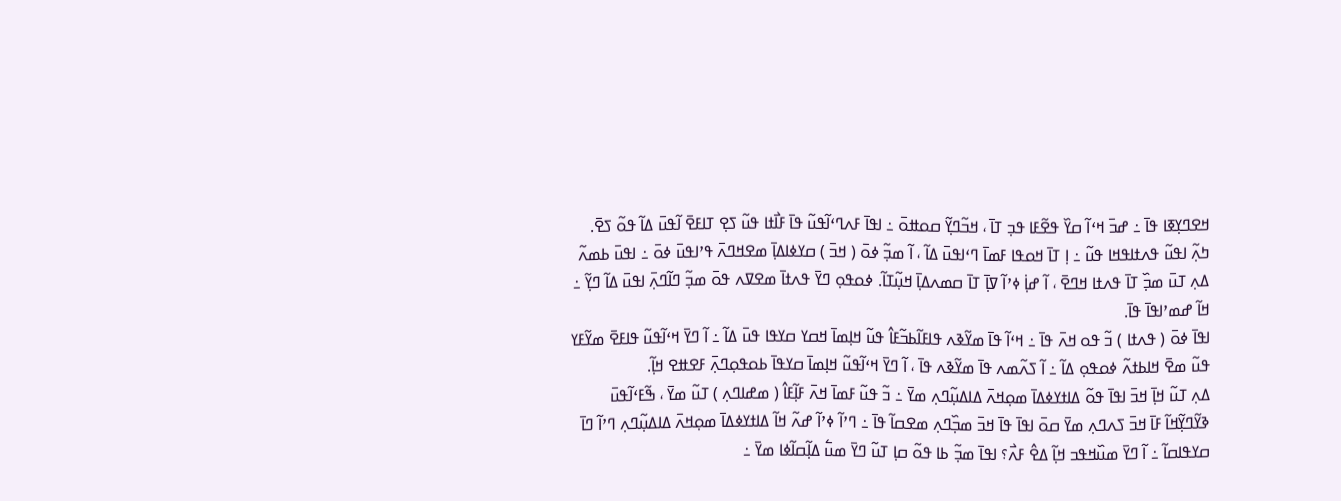ߞߐߣߌ߲ߧߊ ߟߊ߫ ߸ ߝߏ߫ ߞߵߊ߬ ߛߌ߰ ߟߐ߬ߓߊ ߟߏ߲ ߠߊ߫ ، ߞߏ߬ߣߌ߲߬ ߛߋߚߋ߫ ߸ ߊߟߊ߫ ߓߍߣߵߊ߬ߟߎ߬ ߟߊ߫ ߓߊ߯ߙߊ ߟߎ߬ ߖߐ߲ ߠߊߓߐ߫ ߊ߬ߟߎ߫ ߡߊ߬ ߟߋ߬ ߖߐ߫.
ߤߍ߲߬ ߊߟߎ߬ ߟߍߙߊߟߞߊ ߟߎ߬ ߸ ߊ߲ ߠߊ߫ ߞߋߟߊ ߓߘߊ߫ ߣߵߊߟߎ߫ ߡߊ߬ ، ߊ߬ ߘߏ߲߬ ߦߋ߫ ( ߞߏ߫ ) ߛߌߦߊߡߊ߲߫ ߘߐߞߣߍ߫ ߟߴߊߟߎ߫ ߦߋ߫ ߸ ߊߟߎ߫ ߕߘߍ߬ ߡߍ߲ ߠߎ߫ ߘߏ߲߰ ߠߊ߫ ߟߍߙߊ ߞߣߐ߫ ، ߊ߬ ߝߊ߲߭ ߦߴߊ߬ ߜߊ߲߫ ߠߊ߫ ߛߘߍߡߊ߲߫ ߞߎ߲߬ߠߊ߬. ߦߋߟߋ߲ ߣߌ߫ ߟߍߙߊ߫ ߘߐߜߍ ߟߋ߫ ߘߏ߲߬ ߣߊ߬ߣߍ߲߫ ߊߟߎ߫ ߡߊ߬ ߣߌ߲߬ ߸ ߞߊ߬ ߝߘߴߊߟߊ߫ ߟߊ߫.
ߊߟߊ߫ ߦߋ߫ ( ߟߍߙߊ ) ߏ߬ ߟߋ ߞߍ߫ ߟߊ߫ ߸ ߞߵߊ߬ ߟߊ߫ ߘߌ߬ߢߍ ߟߊߓߊ߬ߕߏ߬ߓߊ߮ ߟߎ߬ ߞߊ߲ߘߊ߫ ߞߛߌ ߛߌߟߊ ߟߎ߫ ߡߊ߬ ߸ ߊ߬ ߣߌ߫ ߞߵߊ߬ߟߎ߬ ߟߊߓߐ߫ ߘߌ߬ߓߌ ߟߎ߬ ߘߐ߫ ߞߊߕߙߍ߬ ߦߋߟߋ߲ ߡߊ߬ ߸ ߊ߬ ߖߍ߬ߘߍ ߟߊ߫ ߘߌ߬ߢߍ ߟߊ߫ ، ߊ߬ ߣߌ߫ ߞߵߊ߬ߟߎ߬ ߞߊ߲ߘߊ߫ ߛߌߟߊ߫ ߕߋߟߋ߲ߣߍ߲߫ ߓߐߚߐ ߞߊ߲߬.
ߡߍ߲ ߠߎ߬ ߞߊ߲߫ ߞߏ߫ ߊߟߊ߫ ߟߋ߬ ߡߊߙߌߦߡߊ߫ ߘߋ߲ߞߍ߫ ߡߊߡߎ߲߬ߣߍ߲ ߘߌ߫ ߸ ߏ߬ ߟߎ߬ ߓߘߊ߫ ߞߍ߫ ߓߊ߲߬ߓߊ߮ ( ߘߝߊߣߍ߲ ) ߠߎ߬ ߘߌ߫ ، ߒ߬ߓߵߊ߬ߟߎ߫ ߢߌ߬ߣߌ߲߬ߞߊ߬ ߓߊ߫ ߞߏ߫ ߖߍߣߍ߲ ߘߌ߫ ߛߋ߫ ߊߟߊ߫ ߟߊ߫ ߞߏ߫ ߘߏ߲߰ߣߍ߲ ߘߐߛߊ߬ ߟߊ߫ ߸ ߣߴߊ߬ ߦߴߊ߬ ߝߍ߬ ߞߊ߬ ߡߊߙߌߦߡߊ߫ ߘߋ߲ߞߍ߫ ߡߊߡߎ߲߬ߣߍ߲ ߣߴߊ߬ ߣߊ߫ ߛߌߟߊߛߊ߬ ߸ ߊ߬ ߣߌ߫ ߘߎ߰ߞߟߏ ߞߊ߲߬ ߡߐ߮ ߓߍ߯؟ ߊߟߊ߫ ߘߏ߲߬ ߕߊ ߟߋ߬ ߛߊ߲ ߠߎ߬ ߣߌ߫ ߘߎ߱ ߡߊ߲߬ߛߊ߬ߦߊ ߘߌ߫ ߸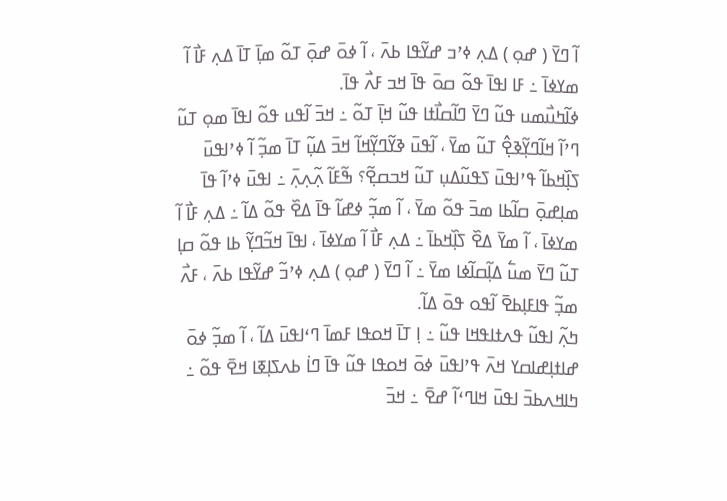ߊ߬ ߣߌ߫ ( ߝߋ߲ ) ߡߍ߲ ߦߴߏ ߝߌ߬ߟߊ ߕߍ߫ ، ߊ߬ ߦߋ߫ ߝߋ߲߫ ߠߋ߬ ߘߊ߲߫ ߠߊ߫ ߡߍ߲ ߓߊ߯ ߊ߬ ߘߌߦߊ߫ ߸ ߓߊ ߊߟߊ߫ ߟߋ߬ ߛߋ߫ ߟߊ߫ ߞߏ ߓߍ߯ ߟߊ߫.
ߦߊ߬ߤߎ߯ߘߎ ߟߎ߬ ߣߌ߫ ߣߊ߬ߛߊ߯ߙߊ ߟߎ߬ ߞߊ߲߫ ߠߋ߬ ߸ ߞߏ߫ ߊ߬ߟߎ ߟߋ߬ ߊߟߊ߫ ߘߋ߲ ߠߎ߬ ߣߴߊ߬ ߞߊ߬ߣߌ߲߬ߢߐ߲߮ ߠߎ߬ ߘߌ߫ ، ߊ߬ߟߎ߫ ߢߌ߬ߣߌ߲߬ߞߊ߬ ߞߏ߫ ߡߎ߲߬ ߠߊ߫ ߘߏ߲߬ ߊ߬ ߦߴߊߟߎ߫ ߖߊ߲߰ߞߕߊ߬ ߟߴߊߟߎ߫ ߖߟߎ߬ߡߎ߲ ߠߎ߬ ߞߏߛߐ߲߬؟ ߒ߬ߓߊ߬ ߍ߲߬ߍ߲ߍ߲߫ ߸ ߊߟߎ߫ ߦߴߊ߬ ߟߊ߫ ߘߊ߲ߝߋ߲߫ ߛߊ߬ߕߊ ߘߏ߫ ߟߋ߬ ߘߌ߫ ، ߊ߬ ߘߏ߲߬ ߦߝߊ߬ ߟߊ߫ ߡߐ߰ ߟߋ߬ ߡߊ߬ ߸ ߡߍ߲ ߓߊ߯ ߊ߬ ߘߌߦߊ߫ ، ߊ߬ ߘߌ߫ ߡߐ߰ ߖߊ߲߰ߞߕߊ߫ ߸ ߡߍ߲ ߓߊ߯ ߊ߬ ߘߌߦߊ߫ ، ߊߟߊ߫ ߞߏ߬ߣߌ߲߬ ߕߊ ߟߋ߬ ߛߊ߲ ߠߎ߬ ߣߌ߫ ߘߎ߱ ߡߊ߲߬ߛߊ߬ߦߊ ߘߌ߫ ߸ ߊ߬ ߣߌ߫ ( ߝߋ߲ ) ߡߍ߲ ߦߴߏ߬ ߝߌ߬ߟߊ ߕߍ߫ ، ߓߍ߯ ߘߏ߲߬ ߟߊߓߊ߲ߕߐ߫ ߊ߬ߟߋ ߟߋ߫ ߡߊ߬.
ߤߍ߲߬ ߊߟߎ߬ ߟߍߙߊߟߞߊ ߟߎ߬ ߸ ߊ߲ ߠߊ߫ ߞߋߟߊ ߓߘߊ߫ ߣߵߊߟߎ߫ ߡߊ߬ ، ߊ߬ ߘߏ߲߬ ߦߋ߫ ߝߊߙߊ߲ߝߊߛߌ ߞߍ߫ ߟߴߊߟߎ߫ ߦߋ߫ ߞߋߟߊ ߟߎ߬ ߟߊ߫ ߣߊ߭ ߕߍߖߊ߲ߧߊ ߞߐ߫ ߟߋ߬ ߸ ߤߊߞߍߕߏ߫ ߊߟߎ߫ ߞߊߣߵߊ߬ ߝߐ߫ ߸ ߞߏ߫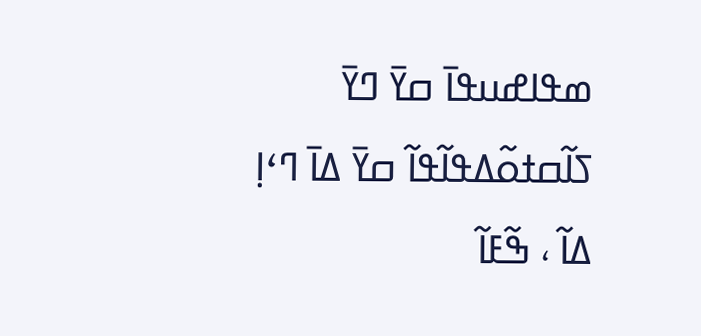ߘߟߊߝߎߟߊ߫ ߛߌ߫ ߣߌ߫ ߖߊ߬ߛߙߋ߬ߡߟߊ߬ߟߊ߬ ߛߌ߫ ߡߊ߫ ߣߵߊ߲ ߡߊ߬ ، ߒ߬ߓߊ߬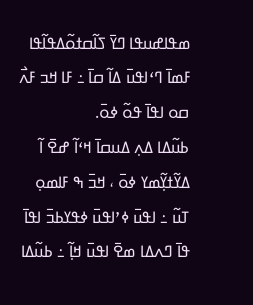ߘߟߊߝߎߟߊ ߣߌ߫ ߖߊ߬ߛߙߋ߬ߡߟߊ߬ߟߊ ߓߘߊ߫ ߣߵߊߟߎ߫ ߡߊ߬ ߛߊ߫ ߸ ߓߊ ߞߏ ߓߍ߯ ߛߋ ߊߟߊ߫ ߟߋ߬ ߦߋ߫.
ߕߎ߬ߡߊ ߡߍ߲ ߡߎߛߊ߫ ߞߵߊ߬ ߝߐ߫ ߊ߬ ߡߌ߬ߙߌ߲߬ߘߌ ߦߋ߫ ، ߞߏ߫ ߒ ߓߊߘߋ߲ ߠߎ߬ ߸ ߊߟߎ߫ ߦߴߊߟߎ߫ ߦߟߌߕߏ߫ ߊߟߊ߫ ߟߊ߫ ߣߍߡߊ ߘߐ߫ ߊߟߎ߫ ߞߊ߲߬ ߸ ߕߎ߬ߡߊ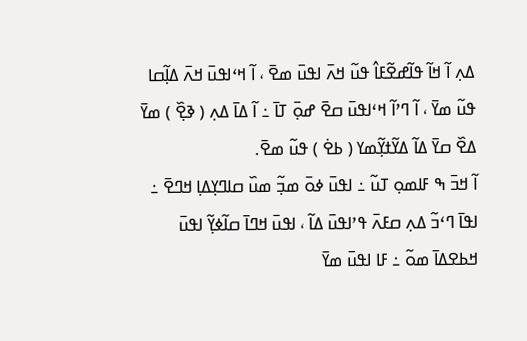ߡߍ߲ ߊ߬ ߞߊ߬ ߟߊ߬ߝߐ߬ߓߊ߮ ߟߎ߬ ߞߍ߫ ߊߟߎ߫ ߘߐ߫ ، ߊ߬ ߞߵߊߟߎ߫ ߞߍ߫ ߡߊ߲߬ߛߊ ߟߎ߬ ߘߌ߫ ، ߊ߬ ߣߴߊ߬ ߞߵߊߟߎ߫ ߛߐ߫ ߝߋ߲߫ ߠߊ߫ ߸ ߊ߬ ߡߊ߫ ߡߍ߲ ( ߢߐ߲߰ ) ߘߌ߫ ߡߐ߰ ߛߌ߫ ߡߊ߬ ߡߌ߬ߙߌ߲߬ߘߌ ( ߕߐ߭ ) ߟߎ߬ ߘߐ߫.
ߊ߬ ߞߏ߫ ߒ ߓߊߘߋ߲ ߠߎ߬ ߸ ߊߟߎ߫ ߦߋ߫ ߘߏ߲߬ ߘߎ߰ ߛߊߣߌ߲ߡߊ߲ ߞߣߐ߫ ߸ ߊߟߊ߫ ߣߵߏ߬ ߡߍ߲ ߛߓߍ߫ ߟߴߊߟߎ߫ ߡߊ߬ ، ߊߟߎ߫ ߞߣߊ߫ ߛߊ߬ߦߌ߲߬ ߊߟߎ߫ ߞߕߐߡߊ߫ ߘߋ߬ ߸ ߓߊ ߊߟߎ߫ ߘߌ߫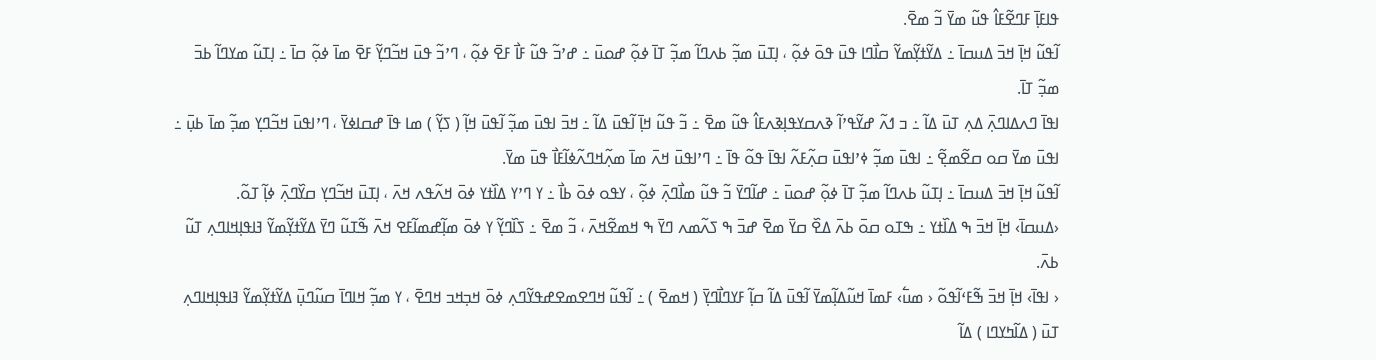ߟߊߓߊ߲߫ ߓߣߐ߬ߓߊ߮ ߟߎ߬ ߘߌ߫ ߏ߬ ߘߐ߫.
ߊ߬ߟߎ߬ ߞߊ߲߫ ߞߏ߫ ߡߎߛߊ߫ ߸ ߡߌ߬ߙߌ߲߬ߘߌ߬ ߛߊ߯ߣߊ ߟߎ߫ ߟߋ߫ ߦߋ߲߬ ، ߊ߲ߠߎ߫ ߘߏ߲߬ ߕߍߣߊ߬ ߘߏ߲߬ ߠߊ߫ ߦߋ߲߬ ߝߋߎ߫ ߸ ߝߴߏ߬ ߟߎ߬ ߓߊ߯ ߓߐ߫ ߦߋ߲߬ ، ߣߴߏ߬ ߟߎ߫ ߞߏ߬ߣߌ߲߬ ߓߐ߫ ߘߊ߫ ߦߋ߲߬ ߛߊ߫ ߸ ߊ߲ߠߎ߬ ߘߌߣߊ߬ ߕߏ߫ ߘߏ߲߬ ߠߊ߫.
ߊߟߊ߫ ߣߍߡߊߣߍ߲߫ ߡߍ߲ ߠߎ߫ ߡߊ߬ ߸ ߏ ߗߍ߬ ߝߌ߬ߟߴߊ߬ ߢߍߛߌߟߊ߲ߢߍߓߊ߮ ߟߎ߬ ߘߐ߫ ߸ ߏ߬ ߟߎ߬ ߞߊ߲߫ ߊ߬ߟߎ߫ ߡߊ߬ ߸ ߞߏ߫ ߊߟߎ߫ ߘߏ߲߬ ߊ߬ߟߎ߫ ߞߊ߲߬ ( ߖߌ߲߬ ) ߘߊ ߟߊ߫ ߝߛߊߦߌ߫ ، ߣߴߊߟߎ߫ ߞߏ߬ߣߌ߲ ߘߏ߲߬ ߘߊ߫ ߕߎ߲߫ ߸ ߊߟߎ߫ ߘߌ߫ ߛߋ ߛߐ߬ߘߐ߲߬ ߸ ߊߟߎ߫ ߘߏ߲߬ ߦߴߊߟߎ߫ ߛߍ߲߬ߓߍ߬ ߊߟߊ߫ ߟߋ߬ ߟߊ߫ ߸ ߣߴߊߟߎ߫ ߞߍ߫ ߘߊ߫ ߘߍ߲߬ߞߣߍ߬ߦߊ߬ߓߊ߯ ߟߎ߫ ߘߌ߫.
ߊ߬ߟߎ߬ ߞߊ߲߫ ߞߏ߫ ߡߎߛߊ߫ ߸ ߊ߲ߠߎ߬ ߕߍߣߊ߬ ߘߏ߲߬ ߠߊ߫ ߦߋ߲߬ ߝߋߎ߫ ߸ ߝߊ߬ߣߌ߫ ߏ߬ ߟߎ߬ ߘߊ߯ߣߍ߲߫ ߦߋ߲߬ ، ߌߟߋ ߦߋ߫ ߕߊ߯ ߸ ߌ ߣߴߌ ߡߊ߰ߙߌ ߦߋ߫ ߞߍ߬ߟߍ ߞߍ߫ ، ߊ߲ߠߎ߫ ߞߏ߬ߣߌ߲ ߛߌ߰ߣߍ߲߫ ߦߊ߲߬ ߠߋ߬.
‹ߡߎߛߊ߫› ߞߊ߲߫ ߞߏ߫ ߒ ߡߊ߰ߙߌ ߸ ߒߠߋ ߛߋ߫ ߕߍ߫ ߡߐ߰ ߛߌ߫ ߘߐ߫ ߝߏ߫ ߒ ߖߍ߬ߘߍ ߣߌ߫ ߒ ߞߘߐ߬ߞߍ߫ ، ߏ߬ ߘߐ߫ ߸ ߖߊ߰ߣߌ߲߬ ߌ ߦߋ߫ ߘߊ߲߬ߝߘߊ߬ߓߐ ߞߍ߫ ߒ߬ߠߎ߬ ߣߌ߫ ߡߌ߬ߙߌ߲߬ߘߌ߬ ߔߊߟߊ߲ߞߊߣߍ߲ ߠߎ߬ ߕߍ߫.
‹ ߊߟߊ߫› ߞߊ߲߫ ߞߏ߫ ߒ߬ߓߵߊ߬ߟߋ߬ ‹ ߘߎ߱› ߓߘߊ߫ ߞߎ߬ߡߊ߲߬ߘߌ߫ ߊ߬ߟߎ߫ ߡߊ߬ ߛߊ߲߬ ߓߌߣߊ߯ߣߌ߲߫ ( ߞߘߐ߫ ) ߸ ߊ߬ߟߎ߬ ߞߣߐߘߐߝߟߌ߬ߣߍ߲ ߦߋ߫ ߞߏ߲ߞߏ ߞߣߐ߫ ، ߌ ߘߏ߲߬ ߞߊߣߊ߫ ߛߎ߬ߣߎ߲߫ ߡߌ߬ߙߌ߲߬ߘߌ߬ ߔߊߟߊ߲ߞߊߣߍ߲ ߠߎ߫ ( ߡߊ߬ߤߌߣߊ ) ߡߊ߬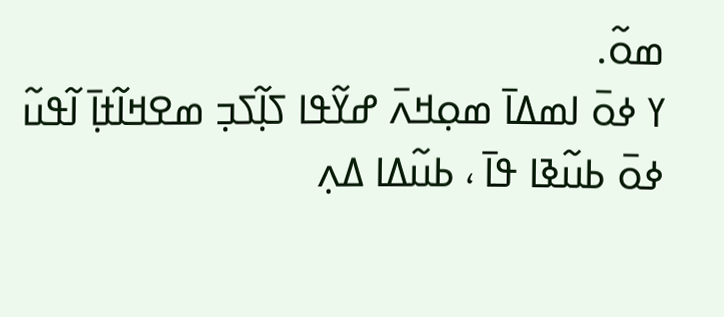ߘߋ߬.
ߌ ߦߋ߫ ߊߘߡߊ߫ ߘߋ߲ߞߍ߫ ߝߌ߬ߟߊ ߖߊ߲߬ߖߏ߲ ߘߐߞߊ߬ߙߊ߲߫ ߊ߬ߟߎ߬ ߦߋ߫ ߕߎ߬ߢߊ ߟߊ߫ ، ߕߎ߬ߡߊ ߡߍ߲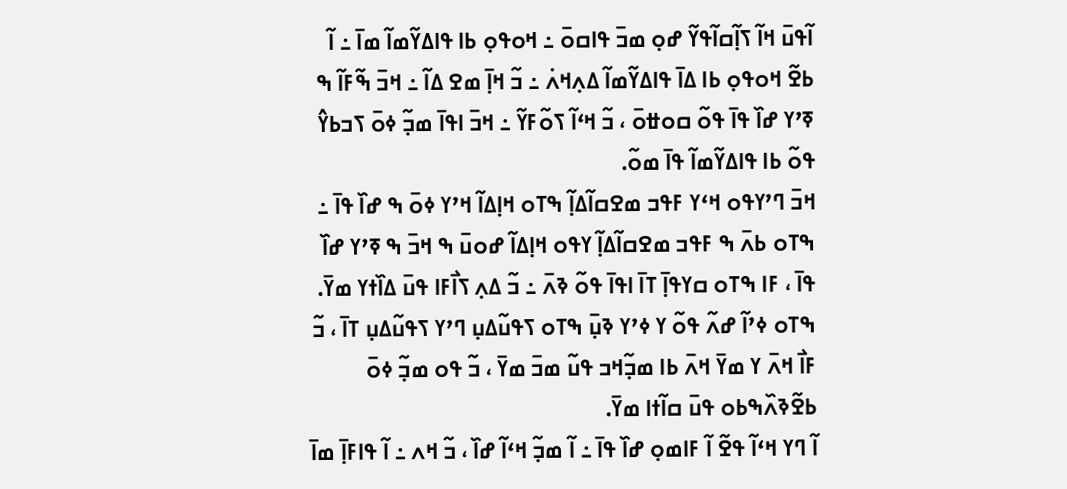ߊ߬ߟߎ߫ ߞߊ߬ ߖߊ߲߬ߛߊ߬ߟߌ߬ ߝߋ߲ ߘߏ߫ ߟߊߛߋ߫ ߸ ߞߋߟߋ߲ ߕߊ ߟߊߡߌ߬ߘߊ߬ ߘߊ߫ ߸ ߊ߬ ߕߐ߬ ߞߋߟߋ߲ ߕߊ ߡߊ߫ ߟߊߡߌ߬ߘߊ߬ ߡߍ߲ߞߍ߭ ߸ ߏ߬ ߞߊ߲߫ ߘߐ ߡߊ߬ ߸ ߞߏ߫ ߒ߬ߓߊ߬ ߒ ߧߴߌ ߝߊ߰ ߟߊ߫ ߟߋ߬ ߛߋߚߋ߫ ، ߏ߬ ߞߵߊ߬ ߖߋ߬ߓߌ߬ ߸ ߞߏ߫ ߊߟߊ߫ ߘߏ߲߬ ߦߋ߫ ߖߏߕߌ߮ ߟߋ߬ ߕߊ ߟߊߡߌ߬ߘߊ߬ ߟߊ߫ ߘߋ߬.
ߞߏ߫ ߣߴߌߟߋ ߞߵߌ ߓߟߏ ߘߐߛߊ߬ߡߊ߲߬ ߒߠߋ ߞߊ߲ߡߊ߬ ߞߴߌ ߦߋ߫ ߒ ߝߊ߰ ߟߊ߫ ߸ ߒߠߋ ߕߍ߫ ߒ ߓߟߏ ߘߐߛߊ߬ߡߊ߲߬ ߌߟߋ ߞߊ߲ߡߊ߬ ߝߋߎ߫ ߒ ߞߏ߫ ߒ ߧߴߌ ߝߊ߰ ߟߊ߫ ، ߓߊ ߒߠߋ ߛߌߟߊ߲߫ ߠߊ߫ ߊߟߊ߫ ߟߋ߬ ߢߍ߫ ߸ ߏ߬ ߡߍ߲ ߖߊ߯ߓߊ ߟߎ߫ ߡߊ߰ߙߌ ߘߌ߫.
ߒߠߋ ߦߴߊ߬ ߝߍ߬ ߟߋ߬ ߌ ߦߴߌ ߢߎ߲߫ ߒߠߋ ߖߟߎ߬ߡߎ߲ ߣߴߌ ߖߟߎ߬ߡߎ߲ ߠߊ߫ ، ߏ߬ ߓߊ߯ ߞߍ߫ ߌ ߘߌ߫ ߞߍ߫ ߕߊ ߘߏ߲߬ߞߏ ߟߎ߬ ߘߏ߫ ߘߌ߫ ، ߏ߬ ߟߋ ߘߏ߲߬ ߦߋ߫ ߕߐ߬ߢߍ߰ߒߕߋ ߟߎ߫ ߛߊ߬ߙߊ ߘߌ߫.
ߊ߬ ߣߌ ߞߵߊ߬ ߟߐ߬ ߊ߬ ߓߊߘߋ߲ ߝߊ߰ ߟߊ߫ ߸ ߊ߬ ߘߏ߲߬ ߞߵߊ߬ ߝߊ߰ ، ߏ߬ ߞߍ ߸ ߊ߬ ߟߊߓߊ߲߫ ߘߊ߫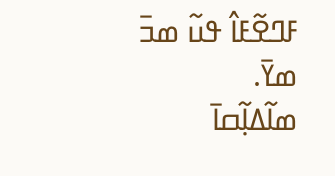ߓߣߐ߬ߓߊ߮ ߟߎ߬ ߘߏ߫ ߘߌ߫.
ߘߊ߬ߡߊ߲߬ߛߊ߫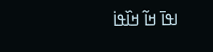ߊߟߊ߫ ߞߊ߬ ߞߊ߰ߟߊ߭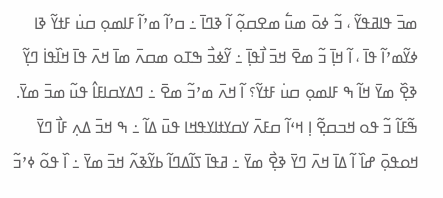ߘߏ߫ ߟߊߥߟߌ߬ ، ߏ߬ ߦߋ߫ ߘߎ߱ ߘߐߛߋ߲߬ ߊ߬ ߢߣߊ߫ ߸ ߛߴߊ߬ ߘߴߊ߬ ߓߊߘߋ߲ ߛߎ߭ ߓߙߌ߬ ߢߊ ߦߌ߬ߘߴߊ߬ ߟߊ߫ ، ߊ߬ ߞߊ߲߫ ߏ߬ ߘߐ߫ ߞߏ߫ ߊ߯ߟߊ߲߫ ߸ ߌ߬ߦߏ߯ ߒߠߋ ߘߛߍ߫ ߘߊ߫ ߞߍ߫ ߟߊ߫ ߞߊ߰ߟߊ߭ ߣߌ߲߬ ߢߐ߲߰ ߘߌ߫ ߞߊ߬ ߒ ߓߊߘߋ߲ ߛߎ߭ ߓߙߌ߬؟ ߊ߬ ߞߍ߫ ߘߴߏ߬ ߘߐ߫ ߸ ߣߡߌߛߊߓߊ߮ ߟߎ߬ ߘߏ߫ ߘߌ߫.
ߒ߬ߓߊ߬ ߏ߬ ߟߋ ߞߏߛߐ߲߬ ߊ߲ ߞߵߊ߬ ߛߓߍ߫ ߌߛߌߙߊߌߟߞߊ ߟߎ߫ ߡߊ߬ ߸ ߒ ߞߏ߫ ߡߍ߲ ߓߊ߯ ߣߌ߫ ߞߋߟߋ߲߫ ߝߊ߰ ߊ߬ ߡߊ߫ ߞߍ߫ ߣߌ߫ ߢߐ߲߯ ߘߌ߫ ߸ ߥߟߊ߫ ߖߊ߬ߡߣߊ߬ ߕߌ߬ߢߍ߬ ߞߏ߫ ߘߌ߫ ߸ ߊ߰ ߟߋ߬ ߦߴߏ߬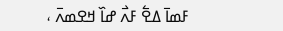ߓߘߊ߫ ߡߐ߱ ߓߍ߯ ߝߊ߰ ߞߐߘߍ߫ ،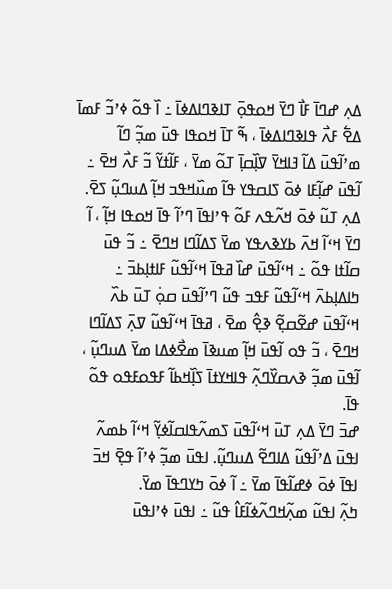ߡߍ߲ ߝߣߊ߫ ߓߊ߯ ߣߌ߫ ߞߋߟߋ߲߫ ߠߊߢߣߊߡߦߊ߫ ߸ ߊ߰ ߟߋ߬ ߦߴߏ߬ ߓߘߊ߫ ߡߐ߱ ߓߍ߯ ߟߊߢߣߊߡߦߊ߫ ، ߒ߬ ߠߊ߫ ߞߋߟߊ ߟߎ߫ ߘߏ߲߬ ߣߊ߬ ߘߴߊ߬ߟߎ߫ ߡߊ߬ ߔߊߞߌ߫ ߜߊ߲߰ߛߊ߲߫ ߠߋ߬ ߘߌ߫ ، ߓߊ߬ߙߌ߬ ߏ߬ ߓߍ߯ ߞߐ߫ ߸ ߊ߬ߟߎ߫ ߝߊ߲߬ߓߊ ߦߋ߫ ߖߊߛߟߌ ߟߊ߬ ߘߎ߰ߞߟߏ ߞߊ߲߬ ߡߎߣߎ߲߬ ߖߐ߫.
ߡߍ߲ ߠߎ߬ ߦߋ߫ ߞߍ߬ߟߍ ߓߋ߬ ߟߴߊߟߊ߫ ߣߴߊ߬ ߟߊ߫ ߞߋߟߊ ߞߊ߲߬ ، ߊ߬ ߣߌ߫ ߞߵߊ߬ ߞߍ߫ ߕߌߢߍߟߌ ߘߌ߫ ߖߡߊ߬ߣߊ ߞߣߐ߫ ߸ ߏ߬ ߟߎ߫ ߛߊ߬ߙߊ ߟߋ߬ ߸ ߞߵߊ߬ߟߎ߫ ߝߊ߰ ߥߟߊ߫ ߞߵߊ߬ߟߎ߬ ߓߊߙߊ߲ߕߏ߫ ߸ ߤߊߡߊ߲ߕߍ߫ ߞߵߊ߬ߟߎ߬ ߓߟߏ ߟߎ߬ ߣߴߊ߬ߟߎ߫ ߛߋ߲߭ ߠߎ߫ ߕߍ߰ ߞߵߊ߬ߟߎ߫ ߝߐ߬ߛߐ߲߬ ߢߐ߲߮ ߘߐ߫ ، ߥߟߊ߫ ߞߵߊ߬ߟߎ߬ ߜߍ߲߫ ߖߡߊ߬ߣߊ ߞߣߐ߫ ، ߏ߬ ߟߋ ߊ߬ߟߎ߫ ߞߊ߲߬ ߘߎߢߊ߫ ߘߐ߯ߦߡߊ ߘߌ߫ ߡߎߣߎ߲߬ ، ߊ߬ߟߎ߫ ߘߏ߲߬ ߢߍߛߌ߰ߣߍ߲߬ ߟߊߞߌߙߊ߫ ߖߊ߲߰ߞߕߊ߬ ߓߟߋߓߟߋ ߟߋ߬ ߟߊ߫.
ߝߏ߫ ߣߌ߫ ߡߍ߲ ߠߎ߫ ߞߵߊ߬ߟߎ߫ ߖߘߍ߬ߟߊߛߊ߬ߦߌ߲߬ ߞߵߊ߬ ߕߘߍ߬ ߊߟߎ߫ ߡߴߊ߬ߟߎ߬ ߡߊߣߐ߬ ߡߎߣߎ߲߬. ߊߟߎ߫ ߘߏ߲߬ ߦߴߊ߬ ߟߐ߲߫ ߞߏ߫ ߊߟߊ߫ ߦߋ߫ ߦߝߊ߬ߟߊ߫ ߘߌ߫ ߸ ߊ߬ ߦߋ߫ ߤߌߣߟߊ߫ ߘߌ߫.
ߤߍ߲߬ ߊߟߎ߬ ߘߍ߲߬ߞߣߍ߬ߦߊ߬ߓߊ߮ ߟߎ߬ ߸ ߊߟߎ߫ ߦߴߊߟߎ߫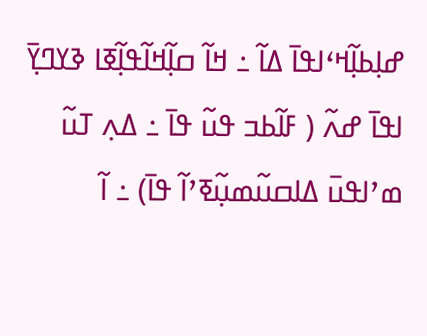ߝߊ߲ߕߊ߲߬ߞߵߊߟߊ߫ ߡߊ߬ ߸ ߞߊ߬ ߛߊ߲߬ߞߊ߬ߟߊ߲߬ߧߊ ߢߌߣߌ߲߫ ߊߟߊ߫ ߝߍ߬ ( ߓߊ߬ߕߏ ߟߎ߬ ߟߊ߫ ߸ ߡߍ߲ ߠߎ߬ ߘߴߊߟߎ߫ ߡߊߛߎ߬ߘߎ߲߬ߧߴߊ߬ ߟߊ߫) ߸ ߊ߬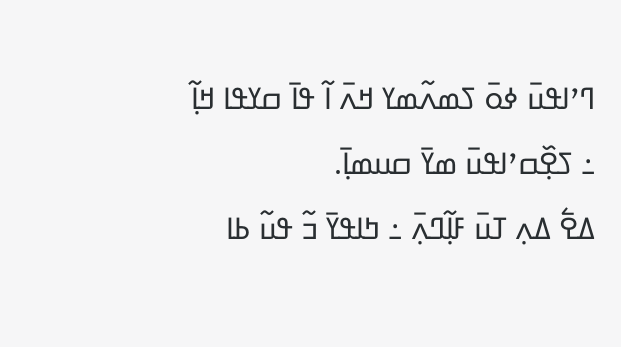ߣߴߊߟߎ߫ ߦߋ߫ ߖߘߍ߬ߘߌ ߞߍ߫ ߊ߬ ߟߊ߫ ߛߌߟߊ ߞߊ߲߬ ߸ ߖߐ߲߰ߛߴߊߟߎ߫ ߘߌ߫ ߛߎߘߊ߲߫.
ߡߐ߱ ߡߍ߲ ߠߎ߫ ߓߊ߲߬ߣߍ߲߫ ߸ ߤߊߟߌ߫ ߏ߬ ߟߎ߬ ߕߊ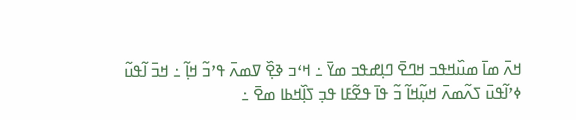ߞߍ߫ ߘߊ߫ ߘߎ߰ߞߟߏ ߞߣߐ߫ ߣߊ߲ߝߟߏ ߘߌ߫ ߸ ߞߵߏ ߢߐ߲߰ ߜߘߍ߫ ߟߴߏ߬ ߞߊ߲߬ ߸ ߞߏ߫ ߊ߬ߟߎ߬ ߦߴߊ߬ߟߎ߫ ߖߍ߬ߘߍ߫ ߞߎ߲߬ߞߊ߬ ߏ߬ ߟߊ߫ ߟߐ߬ߓߊ ߟߏ߲ ߖߊ߲߰ߞߕߊ ߘߐ߫ ߸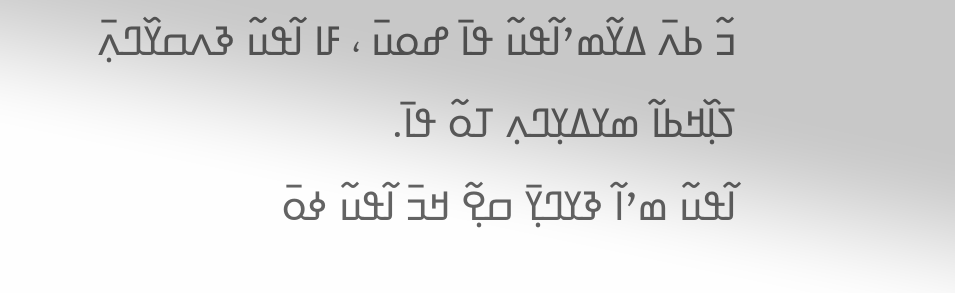ߏ߬ ߕߍ߫ ߡߌ߬ߘߴߊ߬ߟߎ߬ ߟߊ߫ ߝߋߎ߫ ، ߓߊ ߊ߬ߟߎ߬ ߢߍߛߌ߰ߣߍ߲߫ ߖߊ߲߰ߞߕߊ߬ ߘߌߡߌ߲ߣߍ߲ ߠߋ߬ ߟߊ߫.
ߊ߬ߟߎ߬ ߘߴߊ߬ ߢߌߣߌ߲߫ ߛߐ߲߬ ߞߏ߫ ߊ߬ߟߎ߬ ߦߋ߫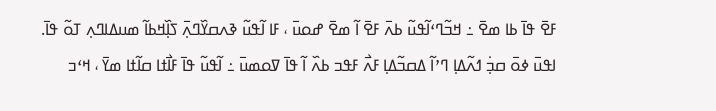ߓߐ߫ ߟߊ߫ ߕߊ ߘߐ߫ ߸ ߞߏ߬ߣߵߊ߬ߟߎ߬ ߕߍ߫ ߓߐ߫ ߊ߬ ߘߐ߫ ߝߋߎ߫ ، ߓߊ ߊ߬ߟߎ߬ ߢߍߛߌ߰ߣߍ߲߫ ߖߊ߲߰ߞߕߊ߬ ߘߎߡߊߣߍ߲ ߠߋ߬ ߟߊ߫.
ߊߟߎ߫ ߦߋ߫ ߛߏ߲߭ ߗߍ߬ߡߊ߲ ߣߴߊ߬ ߡߛߏ߬ߡߊ߲ ߓߍ߯ ߓߟߏ ߕߍ߰ ߊ߬ ߟߊ߫ ߜߋߘߎ߫ ߸ ߊ߬ߟߎ߬ ߟߊ߫ ߓߊ߯ߙߊ ߛߊ߬ߙߊ ߘߌ߫ ، ߞߵߏ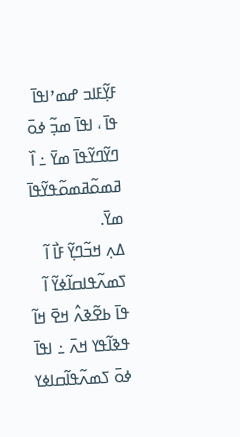ߓߌ߲߬ߓߊߏ ߝߘߴߊߟߊ߫ ߟߊ߫ ، ߊߟߊ߫ ߘߏ߲߬ ߦߋ߫ ߣߌ߬ߣߌ߬ߟߊ߫ ߘߌ߫ ߸ ߊ߰ ߥߘߋ߬ߥߘߋ߬ߟߌ߬ߟߊ߫ ߘߌ߫.
ߡߍ߲ ߞߏ߬ߣߌ߲߬ ߓߊ߯ ߊ߬ ߖߘߍ߬ߟߊߛߊ߬ߦߌ߬ ߊ߬ ߟߊ߫ ߕߐ߬ߢߍ߮ ߞߐ߫ ߞߊ߬ ߟߢߊ߬ߟߌ ߞߍ߫ ߸ ߊߟߊ߫ ߦߋ߫ ߖߘߍ߬ߟߊ߬ߛߊߦߌ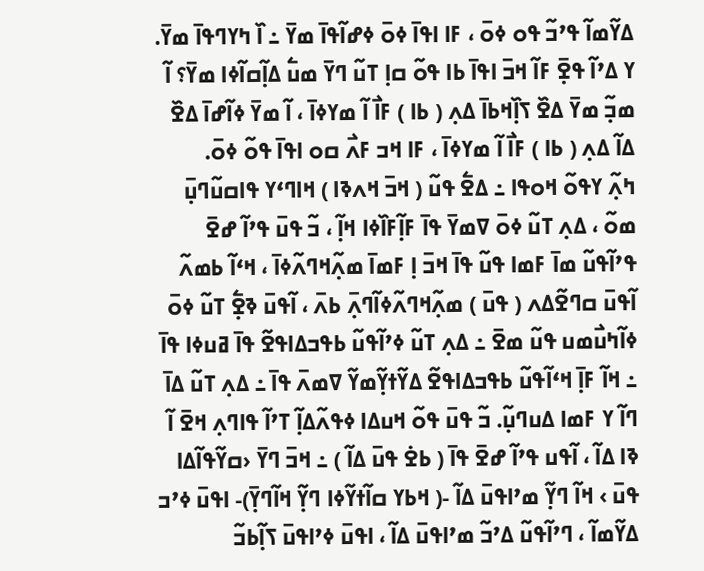ߡߌ߬ߘߊ߬ ߟߴߏ߬ ߟߋ ߦߋ߫ ، ߓߊ ߊߟߊ߫ ߦߋ߫ ߦߝߊ߬ߟߊ߫ ߘߌ߫ ߸ ߊ߰ ߤߌߣߟߊ߫ ߘߌ߫.
ߌ ߡߴߊ߬ ߟߐ߲߫ ߓߊ߬ ߞߏ߫ ߊߟߊ߫ ߕߊ ߟߋ߬ ߛߊ߲ ߠߎ߬ ߣߌ߫ ߘߎ߱ ߡߊ߲߬ߛߊ߬ߦߊ ߘߌ߫؟ ߊ߬ ߘߏ߲߬ ߘߌ߫ ߡߐ߰ ߖߊ߲߰ߞߕߊ߫ ߡߍ߲ ( ߕߊ ) ߓߊ߯ ߊ߬ ߘߌߦߊ߫ ، ߊ߬ ߘߌ߫ ߦߊ߬ߝߊ߫ ߡߐ߰ ߡߊ߬ ߡߍ߲ ( ߕߊ ) ߓߊ߯ ߊ߬ ߘߌߦߊ߫ ، ߓߊ ߞߏ ߓߍ߯ ߛߋ ߊߟߊ߫ ߟߋ߬ ߦߋ߫.
ߤߍ߲߬ ߌߟߋ߬ ߞߋߟߊ ߸ ߡߐ߱ ߟߎ߬ ( ߞߏ߫ ߞߍߢߊ ) ߞߊߣߵߌ ߟߊߛߎ߬ߣߎ߲߫ ߘߋ߬ ، ߡߍ߲ ߠߎ߬ ߦߋ߫ ߜߘߌ߫ ߟߊ߫ ߓߊ߲߬ߓߊ߰ߦߊ ߞߊ߲߬ ، ߏ߬ ߟߎ߫ ߟߴߊ߬ ߝߐ߫ ߟߴߊ߬ߟߎ߬ ߘߊ߫ ߓߘߊ ߟߎ߬ ߟߊ߫ ߞߏ߫ ߊ߲ ߓߘߊ߫ ߘߍ߲߬ߞߣߍ߬ߦߊ߫ ، ߞߵߊ߬ ߕߘߍ߬ ߊ߬ߟߎ߫ ߛߣߐ߬ߡߍ ( ߟߎ߫ ) ߘߍ߲߬ߞߣߍ߬ߦߊ߬ߣߍ߲߫ ߕߍ߫ ، ߊ߬ߟߎ߫ ߢߐ߲߱ ߠߎ߬ ߦߋ߫ ߦߊ߬ߤߎ߯ߘߎ ߟߎ߬ ߘߐ߫ ߸ ߡߍ߲ ߠߎ߬ ߦߴߊ߬ߟߎ߬ ߕߟߏߡߊߟߐ߬ ߟߊ߫ ߥߎߦߊ ߟߊ߫ ߸ ߞߊ߬ ߓߊ߲߫ ߞߵߊ߬ߟߎ߬ ߕߟߏߡߊߟߐ߬ ߡߌ߬ߙߌ߲߬ߘߌ߬ ߜߘߍ߫ ߟߊ߫ ߸ ߡߍ߲ ߠߎ߬ ߡߊ߫ ߣߊ߬ ߌ ߓߘߊ ߡߎߣߎ߲߬. ߏ߬ ߟߎ߫ ߟߋ߬ ߞߎߡߊ ߦߟߍ߬ߡߊ߲߬ ߠߴߊ߬ ߟߊߣߍ߲ ߞߐ߫ ߊ߬ ߢߊ ߡߊ߬ ، ߊ߬ߟߎ ߟߴߊ߬ ߝߐ߫ ߟߊ߫ ( ߕߐ߭ ߟߎ߫ ߡߊ߬ ) ߸ ߞߏ߫ ߣߌ߫ ‹ߛߌ߬ߟߊ߬ߡߊ ߟߎ߫ › ߞߊ߬ ߣߌ߲߬ ߘߴߊߟߎ߫ ߡߊ߬ -( ߞߕߌ ߛߊ߬ߙߌ߬ߦߊ ߣߌ߲߬ ߞߊ߬ߣߌ߲߫)- ߊߟߎ߫ ߦߴߏ ߡߌ߬ߘߊ߬ ، ߣߴߊ߬ߟߎ߬ ߡߴߏ߬ ߘߴߊߟߎ߫ ߡߊ߬ ، ߊߟߎ߫ ߦߴߊߟߎ߫ ߖߊ߲߬ߕߏ߬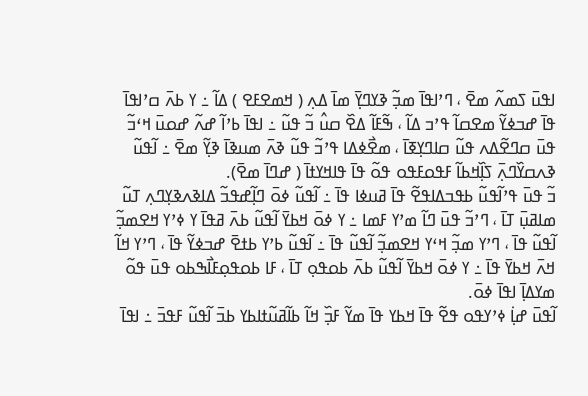ߊߟߎ߫ ߖߘߍ߬ ߘߐ߫ ، ߣߴߊߟߊ߫ ߘߏ߲߬ ߢߌߣߌ߲߫ ߘߊ߫ ߡߍ߲ ( ߞߘߐߓߐ ) ߡߊ߬ ߸ ߌ ߕߍ߫ ߛߴߊߟߊ߫ ߟߊ߫ ߝߏߦߌ߬ ߘߐߛߊ߬ ߟߴߏ ߡߊ߬ ، ߒ߬ߓߊ߬ ߡߐ߰ ߛߎ߮ ߏ߬ ߟߎ߬ ߸ ߊߟߊ߫ ߕߴߊ߬ ߝߍ߬ ߝߋߎ߫ ߞߵߏ߬ ߟߎ߫ ߛߣߐ߬ߡߍ ߟߎ߬ ߛߊߣߌ߲ߧߊ߫ ، ߘߐ߯ߦߡߊ ߟߴߏ߬ ߟߎ߬ ߢߍ߫ ߘߎߢߊ߫ ߢߌ߲߬ ߘߐ߫ ߸ ߊ߬ߟߎ߬ ߢߍߛߌ߰ߣߍ߲߫ ߖߊ߲߰ߞߕߊ߬ ߓߟߋߓߟߋ ߟߋ߬ ߟߊ߫ ߟߊߞߌߙߊ߫ ( ߝߣߊ߫ ߘߐ߫).
ߏ߬ ߟߎ߫ ߟߴߊ߬ߟߎ߬ ߕߟߏߡߊߟߐ߬ ߟߊ߫ ߥߎߦߊ ߟߊ߫ ߸ ߊ߬ߟߎ߬ ߦߋ߫ ߣߊ߲߬ߝߟߏ߬ ߡߊߢߍߢߌ߲ߣߍ߲ ߠߎ߬ ߘߊߥߎ߲߫ ߠߊ߫ ، ߣߴߏ߬ ߟߎ߫ ߣߊ߬ ߘߴߌ ߓߘߊ ߸ ߌ ߦߋ߫ ߞߕߌ߫ ߊ߬ߟߎ߬ ߕߍ߫ ߥߟߊ߫ ߌ ߦߴߌ ߞߐߘߏ߲߬ ߊ߬ߟߎ߬ ߟߊ߫ ، ߣߴߌ ߘߏ߲߬ ߞߵߌ ߞߐߘߏ߲߬ ߊ߬ߟߎ߬ ߟߊ߫ ߸ ߊ߬ߟߎ߬ ߕߴߌ ߕߙߐ߫ ߝߏߦߌ߬ ߟߊ߫ ، ߣߴߌ ߞߊ߬ ߞߍ߫ ߞߕߌ߫ ߟߊ߫ ߸ ߌ ߦߋ߫ ߞߕߌ߫ ߊ߬ߟߎ߬ ߕߍ߫ ߕߋߟߋ߲ ߠߊ߫ ، ߓߊ ߕߋߟߋ߲ߓߊ߯ߒߕߋ ߟߎ߫ ߟߋ߬ ߘߌߡߊ߲߫ ߊߟߊ߫ ߦߋ߫.
ߊ߬ߟߎ߫ ߝߊ߲߭ ߦߴߌߟߋ ߟߐ߬ ߟߊ߫ ߞߕߌ ߟߊ߫ ߘߌ߬ ߓߏ߲߰ ߞߊ߬ ߕߊ߬ߥߎ߬ߙߊߕߌ ߕߏ߫ ߊ߬ߟߎ߬ ߓߟߏ߫ ߸ ߊߟߊ߫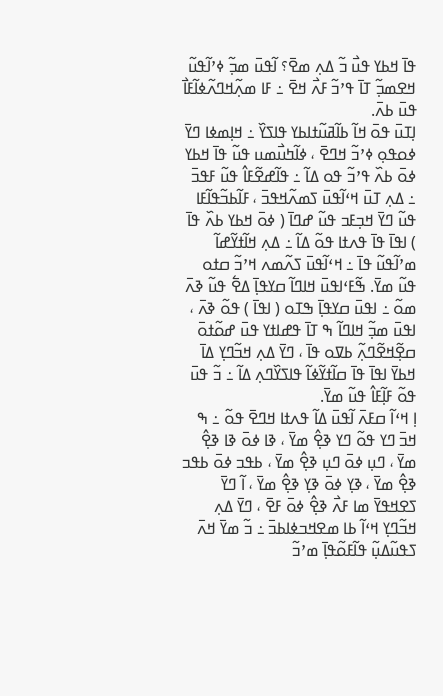ߟߊ߫ ߞߕߌ ߟߎ߯ ߏ߬ ߡߍ߲ ߘߐ߫؟ ߊ߬ߟߎ߫ ߘߏ߲߬ ߦߴߊ߬ߟߎ߬ ߞߐߘߏ߲߬ ߠߊ߫ ߟߴߏ߬ ߓߍ߯ ߞߐ߫ ߸ ߓߊ ߘߍ߲߬ߞߣߍ߬ߦߊ߬ߓߊ߯ ߟߎ߫ ߕߍ߫.
ߊ߲ߠߎ߫ ߟߋ߫ ߞߊ߬ ߕߊ߬ߥߎ߬ߙߊߕߌ ߟߊߖߌ߰ ߸ ߞߊ߲ߘߦߊ ߣߌ߫ ߦߋߟߋ߲ ߦߴߏ߬ ߞߣߐ߫ ، ߦߊ߬ߤߎ߯ߘߎ ߟߎ߬ ߟߊ߫ ߞߕߌ ߦߋ߫ ߕߍ߰ ߟߴߏ߬ ߟߋ ߡߊ߬ ߸ ߟߊ߬ߝߐ߬ߓߊ߮ ߟߎ߬ ߓߟߏ߫ ߸ ߡߍ߲ ߠߎ߫ ߞߵߊ߬ߟߎ߫ ߖߘߍ߬ߞߟߏ߫ ، ߓߊ߬ߕߏ߬ߟߊ߬ߓߊ ߟߎ߬ ߣߌ߫ ߞߏ߲ߓߏ ߟߎ߬ ߝߣߊ߫ ( ߦߋ߫ ߞߕߌ ߕߍ߰ ߟߊ߫ ) ߊߟߊ߫ ߟߊ߫ ߟߍߙߊ ߟߋ߬ ߡߊ߬ ߸ ߡߍ߲ ߞߊ߬ߙߌ߬ߝߊ߬ ߘߴߊ߬ߟߎ߬ ߟߊ߫ ߸ ߞߵߊ߬ߟߎ߫ ߖߍ߬ߘߍ ߞߴߏ߬ ߛߙߋ ߟߎ߬ ߘߌ߫. ߒ߬ߓߵߊߟߎ߫ ߞߊߣߊ߬ ߛߌߟߊ߲߫ ߡߐ߱ ߟߎ߬ ߢߍ߫ ߘߋ߬ ߸ ߊߟߎ߫ ߛߌߟߊ߲߫ ߒߠߋ ( ߊߟߊ߫ ) ߟߋ߬ ߢߍ߫ ، ߊߟߎ߫ ߘߏ߲߬ ߞߊߣߊ߬ ߒ ߠߊ߫ ߟߝߊߙߌ ߟߎ߫ ߝߋ߬ߙߋ߫ ߛߐ߲߬ߞߐ߬ߣߍ߲߬ ߕߜߋ ߟߊ߫ ، ߣߌ߫ ߡߍ߲ ߞߏ߬ߣߌ߲ ߡߊ߫ ߞߕߌ߫ ߊߟߊ߫ ߟߊ߫ ߛߊ߬ߙߌ߬ߦߊ߬ ߟߊߖߌ߰ߣߍ߲ ߡߊ߬ ߸ ߏ߬ ߟߎ߫ ߟߋ߬ ߓߊ߲߬ߓߊ߮ ߟߎ߬ ߘߌ߫.
ߊ߲ ߞߵߊ߬ ߛߓߍ߫ ߊ߬ߟߎ߫ ߡߊ߬ ߟߍߙߊ ߞߣߐ߫ ߟߋ߬ ߸ ߒ ߞߏ߫ ߣߌ ߟߋ߬ ߣߌ ߢߐ߲߮ ߘߌ߫ ، ߢߊ ߦߋ߫ ߢߊ ߢߐ߲߮ ߘߌ߫ ، ߣߎ߲ ߦߋ߫ ߣߎ߲ ߢߐ߲߮ ߘߌ߫ ، ߕߟߏ ߦߋ߫ ߕߟߏ ߢߐ߲߮ ߘߌ߫ ، ߢߌ߲ ߦߋ߫ ߢߌ߲ ߢߐ߲߮ ߘߌ߫ ، ߊ߬ ߣߌ߫ ߖߐߞߟߌ߫ ߘߊ ߓߍ߯ ߢߐ߲߮ ߦߋ߫ ߓߐ߫ ، ߣߌ߫ ߡߍ߲ ߞߏ߬ߣߌ߲ ߞߵߊ߬ ߕߊ ߘߐߞߏߦߊߕߏ߫ ߸ ߏ߬ ߘߌ߫ ߞߍ߫ ߖߟߎ߬ߡߎ߲߬ ߟߊ߬ߓߋ߬ߟߊ߲߫ ߘߴߏ߬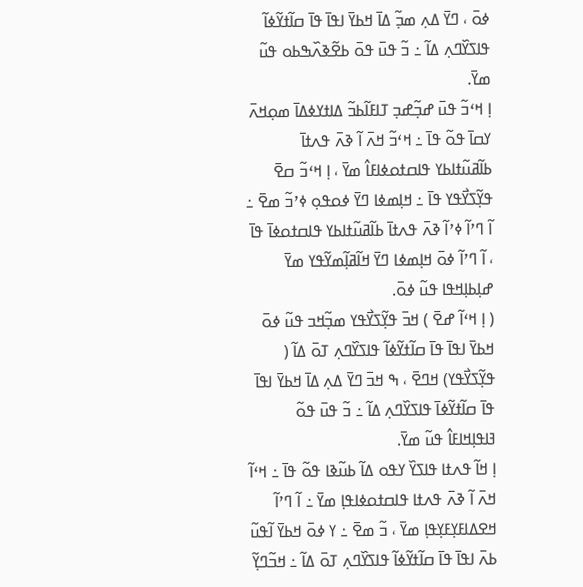ߦߋ߫ ، ߣߌ߫ ߡߍ߲ ߘߏ߲߬ ߡߊ߫ ߞߕߌ߫ ߊߟߊ߫ ߟߊ߫ ߛߊ߬ߙߌ߬ߦߊ߬ ߟߊߖߌ߰ߣߍ߲ ߡߊ߬ ߸ ߏ߬ ߟߎ߫ ߟߋ߫ ߕߐ߬ߢߍ߰ߒߕߋ ߟߎ߬ ߘߌ߫.
ߊ߲ ߞߵߏ߬ ߟߎ߫ ߝߏ߲߬ߝߏ߲ ߠߊߓߊ߬ߕߏ߬ ߡߊߙߌߦߡߊ߫ ߘߋ߲ߞߍ߫ ߌߛߊ߫ ߟߋ߬ ߟߊ߫ ߸ ߞߵߏ߬ ߞߍ߫ ߊ߬ ߢߍ߫ ߟߍߙߊ߫ ߕߊ߬ߥߎ߬ߙߊߕߌ ߟߊߛߙߋߦߊߓߊ߮ ߘߌ߫ ، ߊ߲ ߞߵߏ߬ ߛߐ߫ ߟߌ߲߬ߖߌ߯ߟߌ ߟߊ߫ ߸ ߞߊ߲ߘߦߊ ߣߌ߫ ߦߋߟߋ߲ ߦߴߏ߬ ߘߐ߫ ߸ ߊ߬ ߣߴߊ߬ ߦߴߊ߬ ߢߍ߫ ߟߍߙߊ߫ ߕߊ߬ߥߎ߬ߙߊߕߌ ߟߊߛߙߋߦߊ߫ ߟߊ߫ ، ߊ߬ ߣߴߊ߬ ߦߋ߫ ߞߊ߲ߘߦߊ ߣߌ߫ ߞߊ߬ߥߊ߲߬ߘߌ߬ߟߌ ߘߌ߫ ߝߊ߲ߕߊ߲ߞߟߊ ߟߎ߬ ߦߋ߫.
( ߊ߲ ߞߵߊ߬ ߝߐ߫ ) ߞߏ߫ ߟߌ߲߬ߖߌ߯ߟߌ ߘߏ߲߬ߞߏ ߟߎ߬ ߦߋ߫ ߞߕߌ߫ ߊߟߊ߫ ߟߊ߫ ߛߊ߬ߙߌ߬ߦߊ߬ ߟߊߖߌ߰ߣߍ߲ ߠߋ߫ ߡߊ߬ ( ߟߌ߲߬ߖߌ߯ߟߌ) ߞߣߐ߫ ، ߒ ߞߏ߫ ߣߌ߫ ߡߍ߲ ߡߊ߫ ߞߕߌ߫ ߊߟߊ߫ ߟߊ߫ ߛߊ߬ߙߌ߬ߦߊ߫ ߟߊߖߌ߰ߣߍ߲ ߡߊ߬ ߸ ߏ߬ ߟߎ߫ ߟߋ߬ ߔߊߟߊ߲ߞߊߓߊ߮ ߟߎ߬ ߘߌ߫.
ߊ߲ ߞߊ߬ ߟߍߙߊ ߟߊߖߌ߰ ߌߟߋ ߡߊ߬ ߕߎ߬ߢߊ ߟߋ߬ ߟߊ߫ ߸ ߞߵߊ߬ ߞߍ߫ ߊ߬ ߢߍ߫ ߟߍߙߊ ߟߊߛߙߋߦߊߟߊ߲ ߘߌ߫ ߸ ߊ߬ ߣߴߊ߬ ߞߐߡߊߓߌ߲ߓߌ߲ߟߊ߲ ߘߌ߫ ، ߏ߬ ߘߐ߫ ߸ ߌ ߦߋ߫ ߞߕߌ߫ ߊ߬ߟߎ߬ ߕߍ߫ ߊߟߊ߫ ߟߊ߫ ߛߊ߬ߙߌ߬ߦߊ߬ ߟߊߖߌ߰ߣߍ߲ ߠߋ߫ ߡߊ߬ ߸ ߞߏ߬ߣߌ߲߬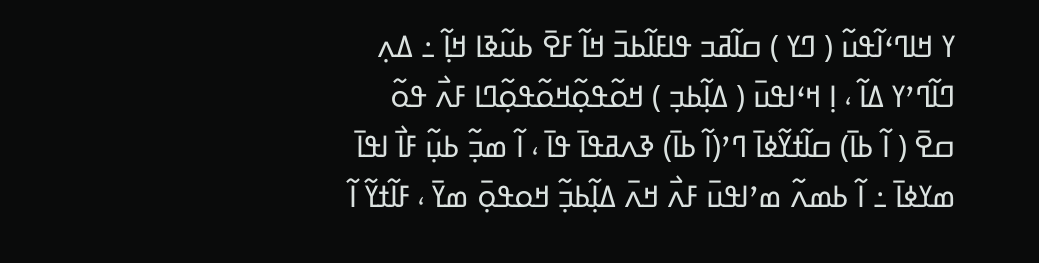ߌ ߞߊߣߵߊ߬ߟߎ߬ ( ߣߌ ) ߛߊ߬ߥߏ ߟߊߓߊ߬ߕߏ߫ ߞߊ߬ ߓߐ߫ ߕߎ߬ߢߊ ߞߊ߲߬ ߸ ߡߍ߲ ߣߊ߬ߣߴߌ ߡߊ߬ ، ߊ߲ ߞߵߊߟߎ߫ ( ߡߊ߲߬ߕߏ߲ ) ߞߋ߬ߟߋ߲߬ߞߋ߬ߟߋ߲߬ߣߊ ߓߍ߯ ߟߋ߬ ߛߐ߫ ( ߊ߬ ߕߊ߫) ߛߊ߬ߙߌ߬ߦߊ߫ ߣߴ(ߊ߬ ߕߊ߫) ߢߍߥߟߊ߫ ߟߊ߫ ، ߊ߬ ߘߏ߲߬ ߕߎ߲߬ ߓߊ߯ ߊߟߊ߫ ߘߌߦߊ߫ ߸ ߊ߬ ߕߘߍ߬ ߘߴߊߟߎ߫ ߓߍ߯ ߞߍ߫ ߡߊ߲߬ߕߏ߲߬ ߞߋߟߋ߲߫ ߘߌ߫ ، ߓߊ߬ߙߌ߬ ߊ߬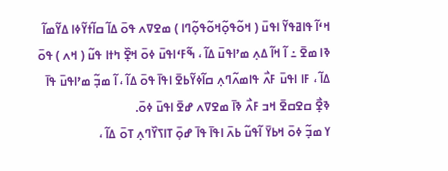ߞߵߊ߬ ߟߊߥߟߌ߬ ߊߟߎ߫ ( ߞߋ߬ߟߋ߲߬ߞߋ߬ߟߋ߲߬ߣߊ ) ߘߐߜߍ ߟߋ߫ ߡߊ߬ ߛߊ߬ߙߌ߬ߦߊ ߡߌ߬ߘߊ߬ ߢߊ ߘߐ߫ ߸ ߊ߬ ߞߊ߬ ߡߍ߲ ߘߴߊߟߎ߫ ߡߊ߬ ، ߒ߬ߓߵߊߟߎ߫ ߦߋ߫ ߞߐ߲߰ ߤߙߊ ߟߎ߬ ( ߞߍ ) ߟߋ߫ ߡߊ߬ ، ߓߊ ߊߟߎ߫ ߓߍ߯ ߟߊߘߍ߬ߣߍ߲ ߛߊ߬ߦߌ߬ߕߐ߫ ߊߟߊ߫ ߟߋ߫ ߡߊ߬ ، ߊ߬ ߘߏ߲߬ ߘߴߊߟߎ߫ ߟߊ߫ ߢߐ߲߯ ߛߐߛߐ߫ ߞߏ ߓߍ߯ ߢߊ߫ ߘߐߜߍ ߝߐ߫ ߊߟߎ߫ ߦߋ߫.
ߌ ߘߏ߲߬ ߦߋ߫ ߞߕߌ߫ ߊ߬ߟߎ߬ ߕߍ߫ ߊߟߊ߫ ߟߊ߫ ߝߋ߲߫ ߠߊߖߌ߰ߣߍ߲ ߠߋ߫ ߡߊ߬ ،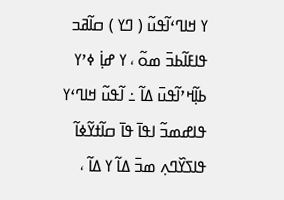ߌ ߞߊߣߵߊ߬ߟߎ߬ ( ߣߌ ) ߛߊ߬ߥߏ ߟߊߓߊ߬ߕߏ߫ ߘߋ߬ ، ߌ ߝߊ߲߭ ߦߴߌ ߕߊ߲߬ߞߴߊ߬ߟߎ߫ ߡߊ߬ ߸ ߊ߬ߟߎ߬ ߞߊߣߵߌ ߟߊߝߘߏ߬ ߊߟߊ߫ ߟߊ߫ ߛߊ߬ߙߌ߬ߦߊ߬ ߟߊߖߌ߰ߣߍ߲ ߘߏ߫ ߡߊ߬ ߌ ߡߊ߬ ،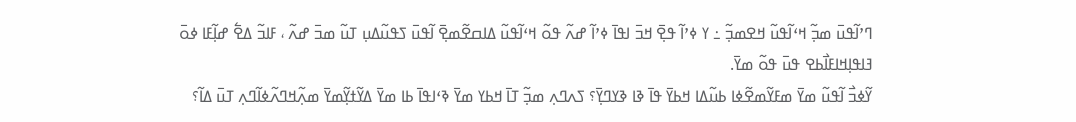ߣߴߊ߬ߟߎ߫ ߘߏ߲߬ ߞߵߊ߬ߟߎ߬ ߞߐߘߏ߲߬ ߸ ߌ ߦߴߊ߬ ߟߐ߲߫ ߞߏ߫ ߊߟߊ߫ ߦߴߊ߬ ߝߍ߬ ߟߋ߬ ߞߵߊ߬ߟߎ߬ ߡߊߛߐ߬ߘߐ߲߫ ߊ߬ߟߎ߫ ߖߟߎ߬ߡߎ߲ ߠߎ߬ ߘߏ߫ ߝߍ߬ ، ߓߊߏ߬ ߡߐ߱ ߝߊ߲߬ߓߊ ߦߋ߫ ߔߊߟߊ߲ߞߊߓߊ߯ߕߐ ߟߎ߫ ߟߋ߬ ߘߌ߫.
ߌ߬ߦߏ߯ ߊ߬ߟߎ߬ ߘߌ߫ ߘߓߌ߬ߘߐ߬ߦߊ ߕߎ߬ߡߊ ߞߕߌ߫ ߟߊ߫ ߢߊ ߢߌߣߌ߲߫؟ ߖߍߣߍ߲ ߘߏ߲߬ ߠߊ߫ ߞߕߌ ߘߌ߫ ߢߵߊߟߊ߫ ߕߊ ߘߌ߫ ߡߌ߬ߙߌ߲߬ߘߌ߫ ߘߍ߲߬ߞߣߍ߬ߦߊ߬ߣߍ߲ ߠߎ߫ ߡߊ߬؟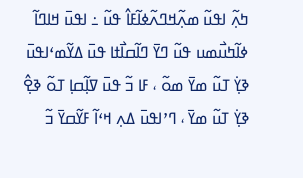ߤߍ߲߬ ߊߟߎ߬ ߘߍ߲߬ߞߣߍ߬ߦߊ߬ߓߊ߮ ߟߎ߬ ߸ ߊߟߎ߫ ߞߊߣߊ߬ ߦߊ߬ߤߎ߯ߘߎ ߟߎ߬ ߣߌ߫ ߣߊ߬ߛߊ߯ߙߊ ߟߎ߫ ߡߌ߬ߘߵߊߟߎ߫ ߢߌ߲߭ ߠߎ߬ ߘߌ߫ ߘߋ߬ ، ߓߊ ߏ߬ ߟߎ߫ ߜߊ߲߬ߛߊ߲ ߠߋ߬ ߢߐ߲߮ ߢߌ߲߭ ߠߎ߬ ߘߌ߫ ، ߣߴߊߟߎ߫ ߡߍ߲ ߞߵߊ߬ ߓߌ߬ߛߌ߫ ߏ߬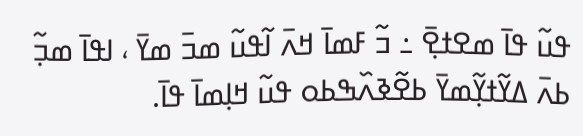ߟߎ߬ ߟߊ߫ ߘߐߙߐ߲߫ ߸ ߏ߬ ߓߘߊ߫ ߞߍ߫ ߊ߬ߟߎ߬ ߘߏ߫ ߘߌ߫ ، ߊߟߊ߫ ߘߏ߲߬ ߕߍ߫ ߡߌ߬ߙߌ߲߬ߘߌ߫ ߕߐ߬ߢߍ߰ߒߕߋ ߟߎ߬ ߞߊ߲ߘߊ߫ ߟߊ߫.